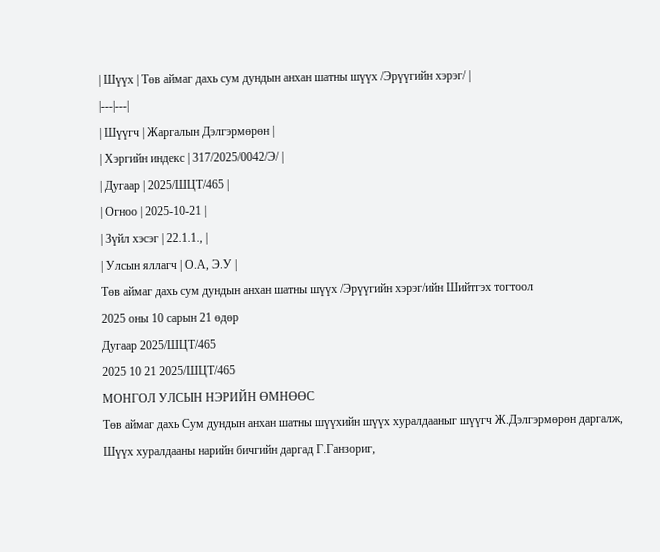| Шүүх | Төв аймаг дахь сум дундын анхан шатны шүүх /Эрүүгийн хэрэг/ |
|---|---|
| Шүүгч | Жаргалын Дэлгэрмөрөн |
| Хэргийн индекс | 317/2025/0042/Э/ |
| Дугаар | 2025/ШЦТ/465 |
| Огноо | 2025-10-21 |
| Зүйл хэсэг | 22.1.1., |
| Улсын яллагч | О.А, Э.У |
Төв аймаг дахь сум дундын анхан шатны шүүх /Эрүүгийн хэрэг/ийн Шийтгэх тогтоол
2025 оны 10 сарын 21 өдөр
Дугаар 2025/ШЦТ/465
2025 10 21 2025/ШЦТ/465
МОНГОЛ УЛСЫН НЭРИЙН ӨМНӨӨС
Төв аймаг дахь Сум дундын анхан шатны шүүхийн шүүх хуралдааныг шүүгч Ж.Дэлгэрмөрөн даргалж,
Шүүх хуралдааны нарийн бичгийн даргад Г.Ганзориг,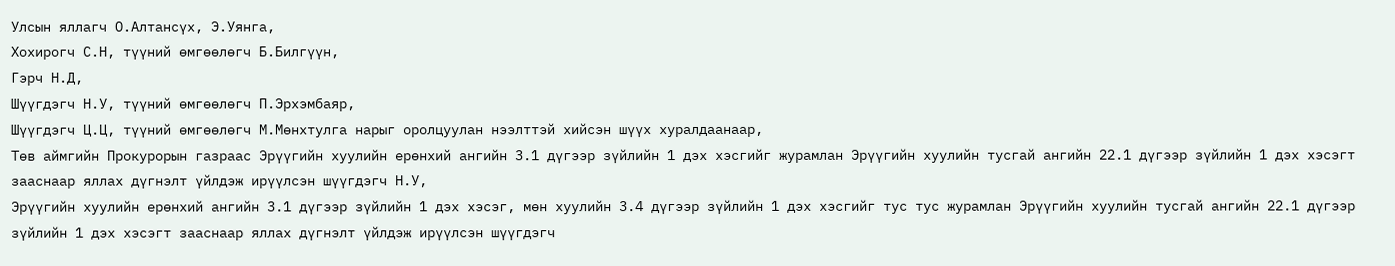Улсын яллагч О.Алтансүх, Э.Уянга,
Хохирогч С.Н, түүний өмгөөлөгч Б.Билгүүн,
Гэрч Н.Д,
Шүүгдэгч Н.У, түүний өмгөөлөгч П.Эрхэмбаяр,
Шүүгдэгч Ц.Ц, түүний өмгөөлөгч М.Мөнхтулга нарыг оролцуулан нээлттэй хийсэн шүүх хуралдаанаар,
Төв аймгийн Прокурорын газраас Эрүүгийн хуулийн ерөнхий ангийн 3.1 дүгээр зүйлийн 1 дэх хэсгийг журамлан Эрүүгийн хуулийн тусгай ангийн 22.1 дүгээр зүйлийн 1 дэх хэсэгт зааснаар яллах дүгнэлт үйлдэж ирүүлсэн шүүгдэгч Н.У,
Эрүүгийн хуулийн ерөнхий ангийн 3.1 дүгээр зүйлийн 1 дэх хэсэг, мөн хуулийн 3.4 дүгээр зүйлийн 1 дэх хэсгийг тус тус журамлан Эрүүгийн хуулийн тусгай ангийн 22.1 дүгээр зүйлийн 1 дэх хэсэгт зааснаар яллах дүгнэлт үйлдэж ирүүлсэн шүүгдэгч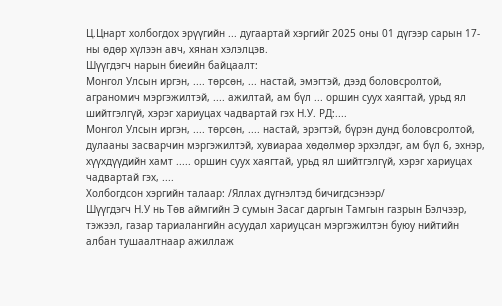Ц.Цнарт холбогдох эрүүгийн ... дугаартай хэргийг 2025 оны 01 дүгээр сарын 17-ны өдөр хүлээн авч, хянан хэлэлцэв.
Шүүгдэгч нарын биеийн байцаалт:
Монгол Улсын иргэн, .... төрсөн, ... настай, эмэгтэй, дээд боловсролтой, аграномич мэргэжилтэй, .... ажилтай, ам бүл ... оршин суух хаягтай, урьд ял шийтгэлгүй, хэрэг хариуцах чадвартай гэх Н.У. РД:....
Монгол Улсын иргэн, .... төрсөн, .... настай, эрэгтэй, бүрэн дунд боловсролтой, дулааны засварчин мэргэжилтэй, хувиараа хөдөлмөр эрхэлдэг, ам бүл 6, эхнэр, хүүхдүүдийн хамт ..... оршин суух хаягтай, урьд ял шийтгэлгүй, хэрэг хариуцах чадвартай гэх, ....
Холбогдсон хэргийн талаар: /Яллах дүгнэлтэд бичигдсэнээр/
Шүүгдэгч Н.У нь Төв аймгийн Э сумын Засаг даргын Тамгын газрын Бэлчээр, тэжээл, газар тариалангийн асуудал хариуцсан мэргэжилтэн буюу нийтийн албан тушаалтнаар ажиллаж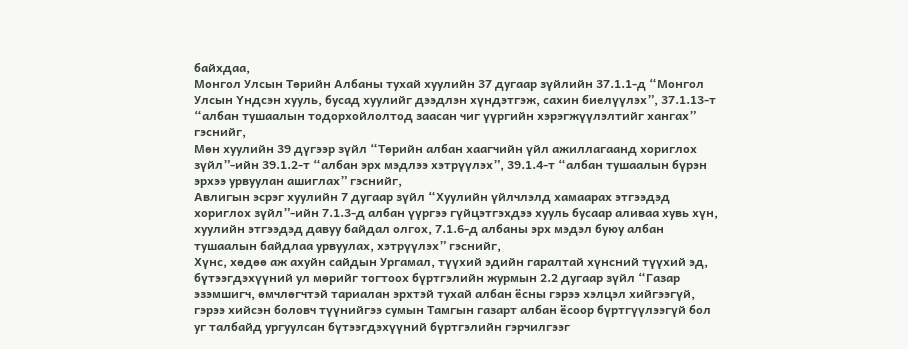байхдаа,
Монгол Улсын Төрийн Албаны тухай хуулийн 37 дугаар зүйлийн 37.1.1-д “Монгол Улсын Үндсэн хууль, бусад хуулийг дээдлэн хүндэтгэж, сахин биелүүлэх”, 37.1.13-т “албан тушаалын тодорхойлолтод заасан чиг үүргийн хэрэгжүүлэлтийг хангах” гэснийг,
Мөн хуулийн 39 дүгээр зүйл “Төрийн албан хаагчийн үйл ажиллагаанд хориглох зүйл”-ийн 39.1.2-т “албан эрх мэдлээ хэтрүүлэх”, 39.1.4-т “албан тушаалын бүрэн эрхээ урвуулан ашиглах” гэснийг,
Авлигын эсрэг хуулийн 7 дугаар зүйл “Хуулийн үйлчлэлд хамаарах этгээдэд хориглох зүйл”-ийн 7.1.3-д албан үүргээ гүйцэтгэхдээ хууль бусаар аливаа хувь хүн, хуулийн этгээдэд давуу байдал олгох, 7.1.6-д албаны эрх мэдэл буюу албан тушаалын байдлаа урвуулах, хэтрүүлэх” гэснийг,
Хүнс, хөдөө аж ахуйн сайдын Ургамал, түүхий эдийн гаралтай хүнсний түүхий эд, бүтээгдэхүүний ул мөрийг тогтоох бүртгэлийн журмын 2.2 дугаар зүйл “Газар эзэмшигч, өмчлөгчтэй тариалан эрхтэй тухай албан ёсны гэрээ хэлцэл хийгээгүй, гэрээ хийсэн боловч түүнийгээ сумын Тамгын газарт албан ёсоор бүртгүүлээгүй бол уг талбайд ургуулсан бүтээгдэхүүний бүртгэлийн гэрчилгээг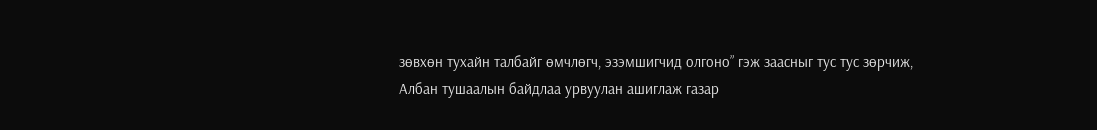зөвхөн тухайн талбайг өмчлөгч, эзэмшигчид олгоно” гэж заасныг тус тус зөрчиж,
Албан тушаалын байдлаа урвуулан ашиглаж газар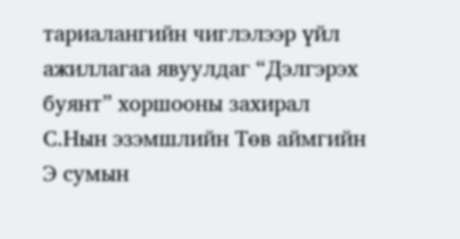тариалангийн чиглэлээр үйл ажиллагаа явуулдаг “Дэлгэрэх буянт” хоршооны захирал С.Нын эзэмшлийн Төв аймгийн Э сумын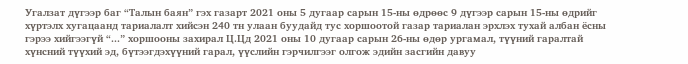Угалзат дүгээр баг “Талын баян” гэх газарт 2021 оны 5 дугаар сарын 15-ны өдрөөс 9 дүгээр сарын 15-ны өдрийг хүртэлх хугацаанд тариалалт хийсэн 240 тн улаан буудайд тус хоршоотой газар тариалан эрхлэх тухай албан ёсны гэрээ хийгээгүй “...” хоршооны захирал Ц.Цд 2021 оны 10 дугаар сарын 26-ны өдөр ургамал, түүний гаралтай хүнсний түүхий эд, бүтээгдэхүүний гарал, үүслийн гэрчилгээг олгож эдийн засгийн давуу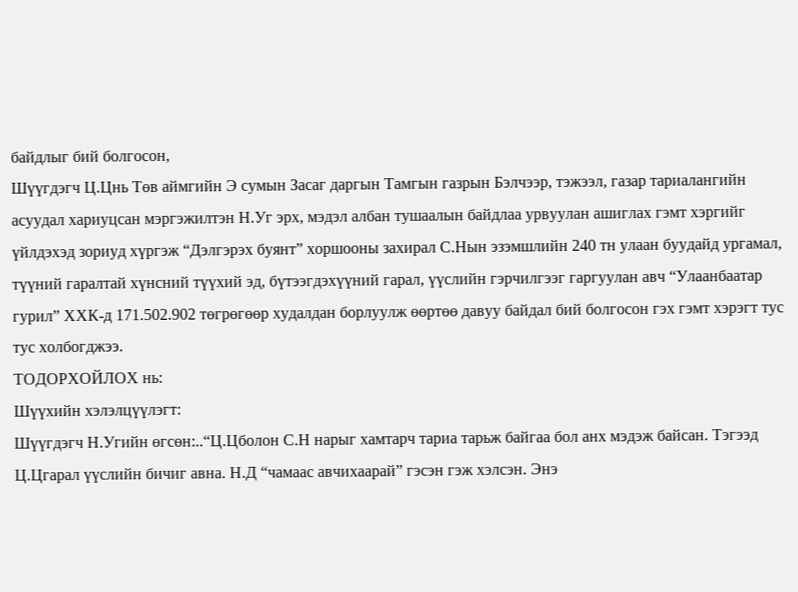байдлыг бий болгосон,
Шүүгдэгч Ц.Цнь Төв аймгийн Э сумын Засаг даргын Тамгын газрын Бэлчээр, тэжээл, газар тариалангийн асуудал хариуцсан мэргэжилтэн Н.Уг эрх, мэдэл албан тушаалын байдлаа урвуулан ашиглах гэмт хэргийг үйлдэхэд зориуд хүргэж “Дэлгэрэх буянт” хоршооны захирал С.Нын эзэмшлийн 240 тн улаан буудайд ургамал, түүний гаралтай хүнсний түүхий эд, бүтээгдэхүүний гарал, үүслийн гэрчилгээг гаргуулан авч “Улаанбаатар гурил” ХХК-д 171.502.902 төгрөгөөр худалдан борлуулж өөртөө давуу байдал бий болгосон гэх гэмт хэрэгт тус тус холбогджээ.
ТОДОРХОЙЛОХ нь:
Шүүхийн хэлэлцүүлэгт:
Шүүгдэгч Н.Угийн өгсөн:..“Ц.Цболон С.Н нарыг хамтарч тариа тарьж байгаа бол анх мэдэж байсан. Тэгээд Ц.Цгарал үүслийн бичиг авна. Н.Д “чамаас авчихаарай” гэсэн гэж хэлсэн. Энэ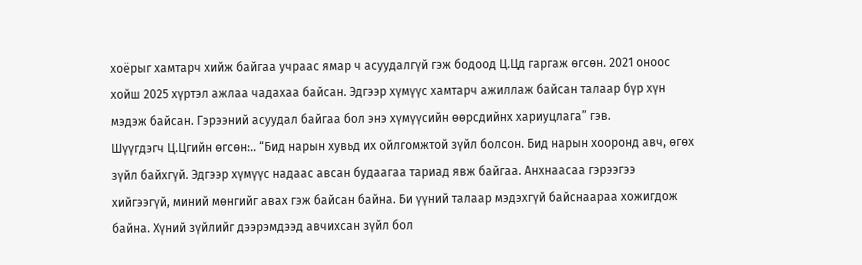хоёрыг хамтарч хийж байгаа учраас ямар ч асуудалгүй гэж бодоод Ц.Цд гаргаж өгсөн. 2021 оноос хойш 2025 хүртэл ажлаа чадахаа байсан. Эдгээр хүмүүс хамтарч ажиллаж байсан талаар бүр хүн мэдэж байсан. Гэрээний асуудал байгаа бол энэ хүмүүсийн өөрсдийнх хариуцлага” гэв.
Шүүгдэгч Ц.Цгийн өгсөн:.. “Бид нарын хувьд их ойлгомжтой зүйл болсон. Бид нарын хооронд авч, өгөх зүйл байхгүй. Эдгээр хүмүүс надаас авсан будаагаа тариад явж байгаа. Анхнаасаа гэрээгээ хийгээгүй, миний мөнгийг авах гэж байсан байна. Би үүний талаар мэдэхгүй байснаараа хожигдож байна. Хүний зүйлийг дээрэмдээд авчихсан зүйл бол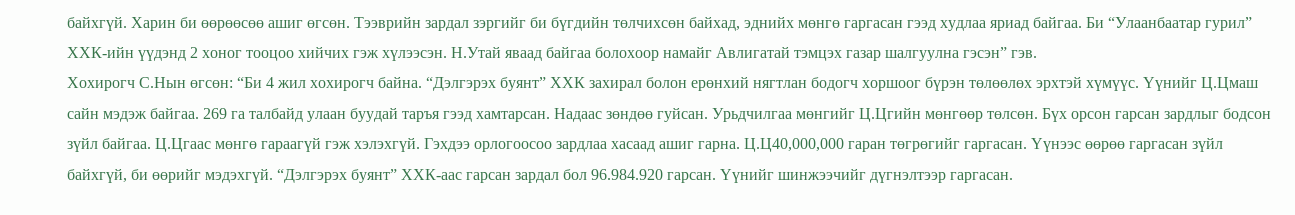байхгүй. Харин би өөрөөсөө ашиг өгсөн. Тээврийн зардал зэргийг би бүгдийн төлчихсөн байхад, эднийх мөнгө гаргасан гээд худлаа яриад байгаа. Би “Улаанбаатар гурил” ХХК-ийн үүдэнд 2 хоног тооцоо хийчих гэж хүлээсэн. Н.Утай яваад байгаа болохоор намайг Авлигатай тэмцэх газар шалгуулна гэсэн” гэв.
Хохирогч С.Нын өгсөн: “Би 4 жил хохирогч байна. “Дэлгэрэх буянт” ХХК захирал болон ерөнхий нягтлан бодогч хоршоог бүрэн төлөөлөх эрхтэй хүмүүс. Үүнийг Ц.Цмаш сайн мэдэж байгаа. 269 га талбайд улаан буудай таръя гээд хамтарсан. Надаас зөндөө гуйсан. Урьдчилгаа мөнгийг Ц.Цгийн мөнгөөр төлсөн. Бүх орсон гарсан зардлыг бодсон зүйл байгаа. Ц.Цгаас мөнгө гараагүй гэж хэлэхгүй. Гэхдээ орлогоосоо зардлаа хасаад ашиг гарна. Ц.Ц40,000,000 гаран төгрөгийг гаргасан. Үүнээс өөрөө гаргасан зүйл байхгүй, би өөрийг мэдэхгүй. “Дэлгэрэх буянт” ХХК-аас гарсан зардал бол 96.984.920 гарсан. Үүнийг шинжээчийг дүгнэлтээр гаргасан.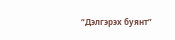“Дэлгэрэх буянт”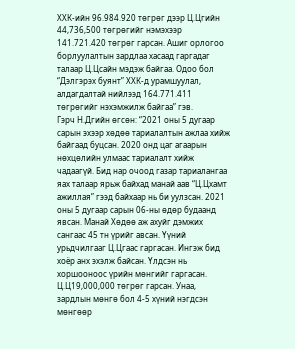ХХК-ийн 96.984.920 төгрөг дээр Ц.Цгийн 44,736,500 төгрөгийг нэмэхээр 141.721.420 төгрөг гарсан. Ашиг орлогоо борлуулалтын зардлаа хасаад гаргадаг талаар Ц.Цсайн мэдэж байгаа. Одоо бол “Дэлгэрэх буянт” ХХК-д урамшуулал, алдагдалтай нийлээд 164.771.411 төгрөгийг нэхэмжилж байгаа” гэв.
Гэрч Н.Дгийн өгсөн: “2021 оны 5 дугаар сарын эхээр хөдөө тариалалтын ажлаа хийж байгаад буцсан. 2020 онд цаг агаарын нөхцөлийн улмаас тариалалт хийж чадаагүй. Бид нар очоод газар тариалангаа яах талаар ярьж байхад манай аав “Ц.Цхамт ажиллая” гээд байхаар нь би уулзсан. 2021 оны 5 дугаар сарын 06-ны өдөр будаанд явсан. Манай Хөдөө аж ахуйг дэмжих сангаас 45 тн үрийг авсан. Үүний урьдчилгааг Ц.Цгаас гаргасан. Ингэж бид хоёр анх эхэлж байсан. Үлдсэн нь хоршооноос үрийн мөнгийг гаргасан. Ц.Ц19,000,000 төгрөг гарсан. Унаа, зардлын мөнгө бол 4-5 хүний нэгдсэн мөнгөөр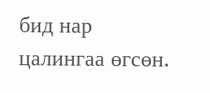бид нар цалингаа өгсөн.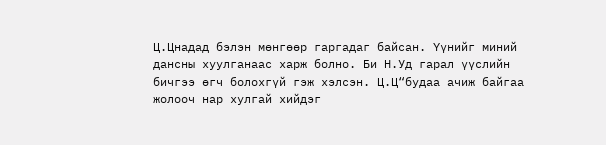Ц.Цнадад бэлэн мөнгөөр гаргадаг байсан. Үүнийг миний дансны хуулганаас харж болно. Би Н.Уд гарал үүслийн бичгээ өгч болохгүй гэж хэлсэн. Ц.Ц“будаа ачиж байгаа жолооч нар хулгай хийдэг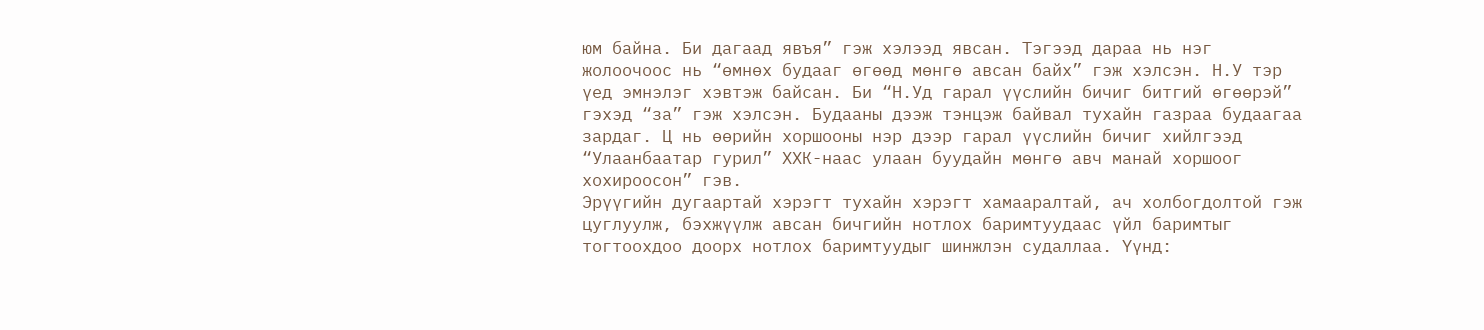юм байна. Би дагаад явъя” гэж хэлээд явсан. Тэгээд дараа нь нэг жолоочоос нь “өмнөх будааг өгөөд мөнгө авсан байх” гэж хэлсэн. Н.У тэр үед эмнэлэг хэвтэж байсан. Би “Н.Уд гарал үүслийн бичиг битгий өгөөрэй” гэхэд “за” гэж хэлсэн. Будааны дээж тэнцэж байвал тухайн газраа будаагаа зардаг. Ц нь өөрийн хоршооны нэр дээр гарал үүслийн бичиг хийлгээд “Улаанбаатар гурил” ХХК-наас улаан буудайн мөнгө авч манай хоршоог хохироосон” гэв.
Эрүүгийн дугаартай хэрэгт тухайн хэрэгт хамааралтай, ач холбогдолтой гэж цуглуулж, бэхжүүлж авсан бичгийн нотлох баримтуудаас үйл баримтыг тогтоохдоо доорх нотлох баримтуудыг шинжлэн судаллаа. Үүнд: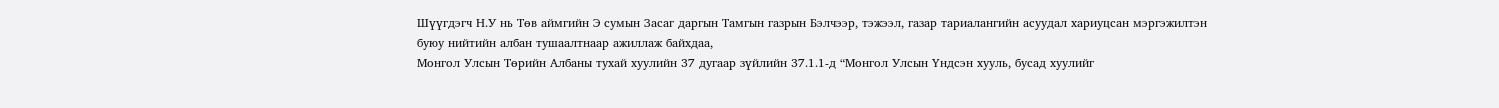Шүүгдэгч Н.У нь Төв аймгийн Э сумын Засаг даргын Тамгын газрын Бэлчээр, тэжээл, газар тариалангийн асуудал хариуцсан мэргэжилтэн буюу нийтийн албан тушаалтнаар ажиллаж байхдаа,
Монгол Улсын Төрийн Албаны тухай хуулийн 37 дугаар зүйлийн 37.1.1-д “Монгол Улсын Үндсэн хууль, бусад хуулийг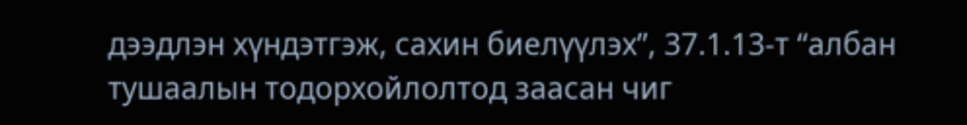дээдлэн хүндэтгэж, сахин биелүүлэх”, 37.1.13-т “албан тушаалын тодорхойлолтод заасан чиг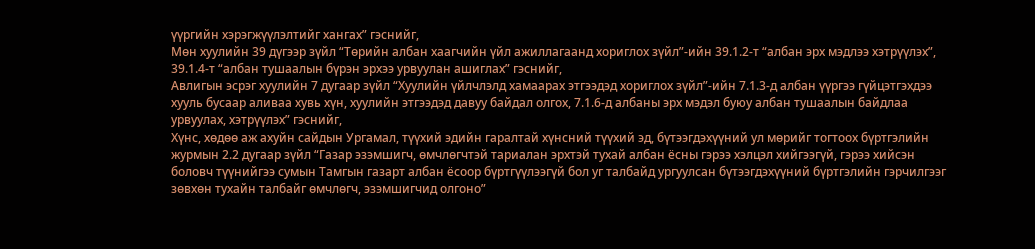үүргийн хэрэгжүүлэлтийг хангах” гэснийг,
Мөн хуулийн 39 дүгээр зүйл “Төрийн албан хаагчийн үйл ажиллагаанд хориглох зүйл”-ийн 39.1.2-т “албан эрх мэдлээ хэтрүүлэх”, 39.1.4-т “албан тушаалын бүрэн эрхээ урвуулан ашиглах” гэснийг,
Авлигын эсрэг хуулийн 7 дугаар зүйл “Хуулийн үйлчлэлд хамаарах этгээдэд хориглох зүйл”-ийн 7.1.3-д албан үүргээ гүйцэтгэхдээ хууль бусаар аливаа хувь хүн, хуулийн этгээдэд давуу байдал олгох, 7.1.6-д албаны эрх мэдэл буюу албан тушаалын байдлаа урвуулах, хэтрүүлэх” гэснийг,
Хүнс, хөдөө аж ахуйн сайдын Ургамал, түүхий эдийн гаралтай хүнсний түүхий эд, бүтээгдэхүүний ул мөрийг тогтоох бүртгэлийн журмын 2.2 дугаар зүйл “Газар эзэмшигч, өмчлөгчтэй тариалан эрхтэй тухай албан ёсны гэрээ хэлцэл хийгээгүй, гэрээ хийсэн боловч түүнийгээ сумын Тамгын газарт албан ёсоор бүртгүүлээгүй бол уг талбайд ургуулсан бүтээгдэхүүний бүртгэлийн гэрчилгээг зөвхөн тухайн талбайг өмчлөгч, эзэмшигчид олгоно”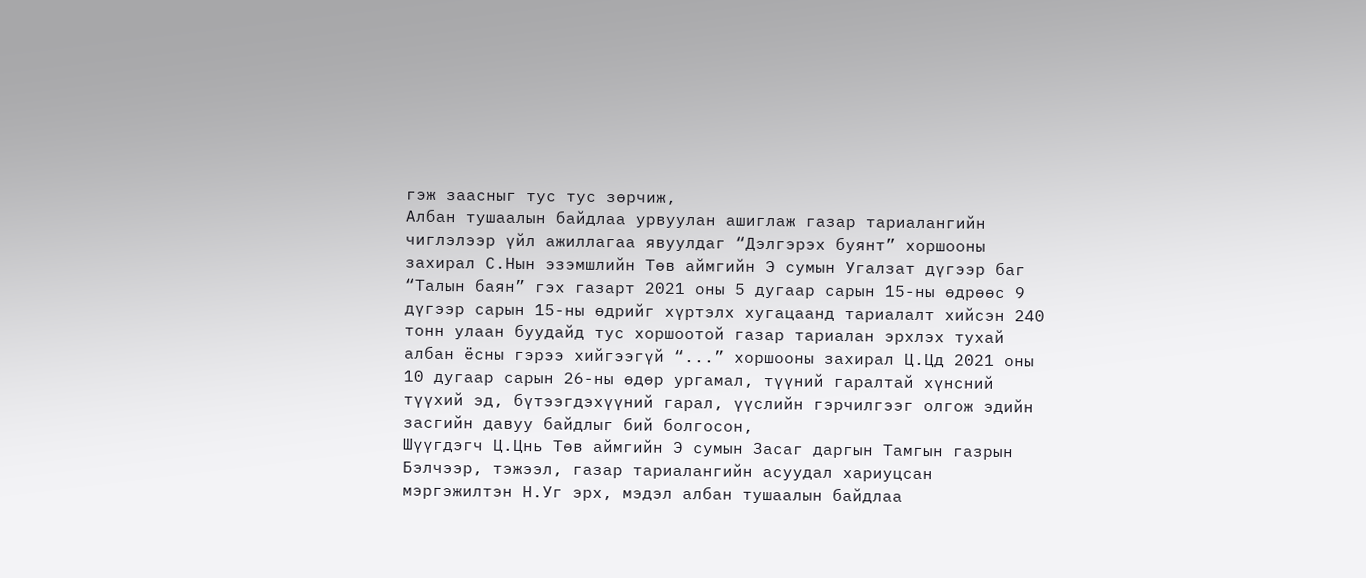гэж заасныг тус тус зөрчиж,
Албан тушаалын байдлаа урвуулан ашиглаж газар тариалангийн чиглэлээр үйл ажиллагаа явуулдаг “Дэлгэрэх буянт” хоршооны захирал С.Нын эзэмшлийн Төв аймгийн Э сумын Угалзат дүгээр баг “Талын баян” гэх газарт 2021 оны 5 дугаар сарын 15-ны өдрөөс 9 дүгээр сарын 15-ны өдрийг хүртэлх хугацаанд тариалалт хийсэн 240 тонн улаан буудайд тус хоршоотой газар тариалан эрхлэх тухай албан ёсны гэрээ хийгээгүй “...” хоршооны захирал Ц.Цд 2021 оны 10 дугаар сарын 26-ны өдөр ургамал, түүний гаралтай хүнсний түүхий эд, бүтээгдэхүүний гарал, үүслийн гэрчилгээг олгож эдийн засгийн давуу байдлыг бий болгосон,
Шүүгдэгч Ц.Цнь Төв аймгийн Э сумын Засаг даргын Тамгын газрын Бэлчээр, тэжээл, газар тариалангийн асуудал хариуцсан мэргэжилтэн Н.Уг эрх, мэдэл албан тушаалын байдлаа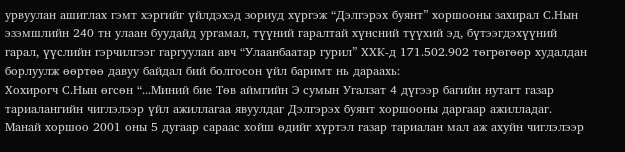урвуулан ашиглах гэмт хэргийг үйлдэхэд зориуд хүргэж “Дэлгэрэх буянт” хоршооны захирал С.Нын эзэмшлийн 240 тн улаан буудайд ургамал, түүний гаралтай хүнсний түүхий эд, бүтээгдэхүүний гарал, үүслийн гэрчилгээг гаргуулан авч “Улаанбаатар гурил” ХХК-д 171.502.902 төгрөгөөр худалдан борлуулж өөртөө давуу байдал бий болгосон үйл баримт нь дараахь:
Хохирогч С.Нын өгсөн “...Миний бие Төв аймгийн Э сумын Угалзат 4 дүгээр багийн нутагт газар тариалангийн чиглэлээр үйл ажиллагаа явуулдаг Дэлгэрэх буянт хоршооны даргаар ажилладаг. Манай хоршоо 2001 оны 5 дугаар сараас хойш өдийг хүртэл газар тариалан мал аж ахуйн чиглэлээр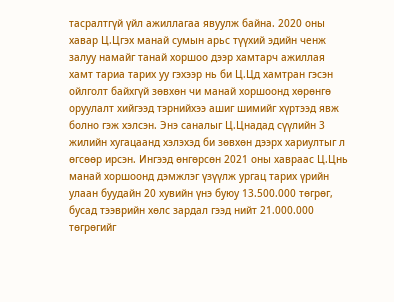тасралтгүй үйл ажиллагаа явуулж байна. 2020 оны хавар Ц.Цгэх манай сумын арьс түүхий эдийн ченж залуу намайг танай хоршоо дээр хамтарч ажиллая хамт тариа тарих уу гэхээр нь би Ц.Цд хамтран гэсэн ойлголт байхгүй зөвхөн чи манай хоршоонд хөрөнгө оруулалт хийгээд тэрнийхээ ашиг шимийг хүртээд явж болно гэж хэлсэн. Энэ саналыг Ц.Цнадад сүүлийн 3 жилийн хугацаанд хэлэхэд би зөвхөн дээрх хариултыг л өгсөөр ирсэн. Ингээд өнгөрсөн 2021 оны хавраас Ц.Цнь манай хоршоонд дэмжлэг үзүүлж ургац тарих үрийн улаан буудайн 20 хувийн үнэ буюу 13.500.000 төгрөг, бусад тээврийн хөлс зардал гээд нийт 21.000.000 төгрөгийг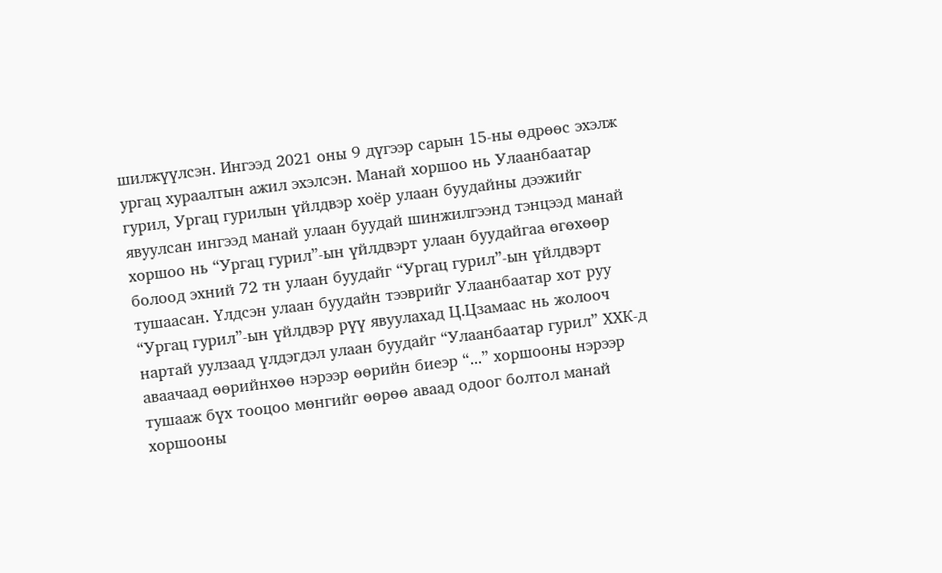шилжүүлсэн. Ингээд 2021 оны 9 дүгээр сарын 15-ны өдрөөс эхэлж ургац хураалтын ажил эхэлсэн. Манай хоршоо нь Улаанбаатар гурил, Ургац гурилын үйлдвэр хоёр улаан буудайны дээжийг явуулсан ингээд манай улаан буудай шинжилгээнд тэнцээд манай хоршоо нь “Ургац гурил”-ын үйлдвэрт улаан буудайгаа өгөхөөр болоод эхний 72 тн улаан буудайг “Ургац гурил”-ын үйлдвэрт тушаасан. Үлдсэн улаан буудайн тээврийг Улаанбаатар хот руу “Ургац гурил”-ын үйлдвэр рүү явуулахад Ц.Цзамаас нь жолооч нартай уулзаад үлдэгдэл улаан буудайг “Улаанбаатар гурил” ХХК-д аваачаад өөрийнхөө нэрээр өөрийн биеэр “...” хоршооны нэрээр тушааж бүх тооцоо мөнгийг өөрөө аваад одоог болтол манай хоршооны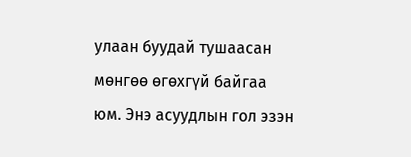улаан буудай тушаасан мөнгөө өгөхгүй байгаа юм. Энэ асуудлын гол эзэн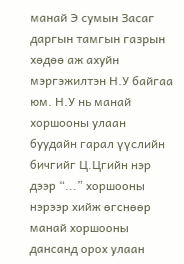манай Э сумын Засаг даргын тамгын газрын хөдөө аж ахуйн мэргэжилтэн Н.У байгаа юм. Н.У нь манай хоршооны улаан буудайн гарал үүслийн бичгийг Ц.Цгийн нэр дээр “...” хоршооны нэрээр хийж өгснөөр манай хоршооны дансанд орох улаан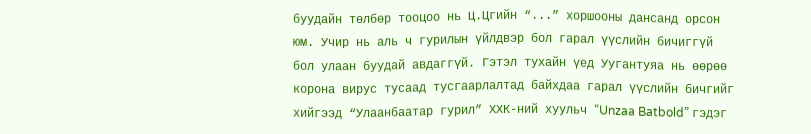буудайн төлбөр тооцоо нь Ц.Цгийн “...” хоршооны дансанд орсон юм. Учир нь аль ч гурилын үйлдвэр бол гарал үүслийн бичиггүй бол улаан буудай авдаггүй. Гэтэл тухайн үед Уугантуяа нь өөрөө корона вирус тусаад тусгаарлалтад байхдаа гарал үүслийн бичгийг хийгээд “Улаанбаатар гурил” ХХК-ний хуульч “Unzaa Batbold” гэдэг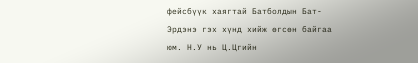фейсбүүк хаягтай Батболдын Бат-Эрдэнэ гэх хүнд хийж өгсөн байгаа юм. Н.У нь Ц.Цгийн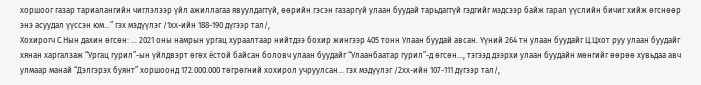хоршоог газар тариалангийн чиглэлээр үйл ажиллагаа явуулдаггүй, өөрийн гэсэн газаргүй улаан буудай тарьдаггүй гэдгийг мэдсээр байж гарал үүслийн бичиг хийж өгснөөр энэ асуудал үүссэн юм...” гэх мэдүүлэг /1хх-ийн 188-190 дүгээр тал/,
Хохирогч С.Нын дахин өгсөн: ... 2021 оны намрын ургац хураалтаар нийтдээ бохир жингээр 405 тонн Улаан буудай авсан. Үүний 264 тн улаан буудайг Ц.Цхот руу улаан буудайг хянан харгалзаж “Ургац гурил”-ын үйлдвэрт өгөх ёстой байсан боловч улаан буудайг “Улаанбаатар гурил”-д өгсөн..., тэгээд дээрхи улаан буудайн мөнгийг өөрөө хувьдаа авч улмаар манай “Дэлгэрэх буянт” хоршоонд 172.000.000 төгрөгний хохирол учруулсан... гэх мэдүүлэг /2хх-ийн 107-111 дүгээр тал/,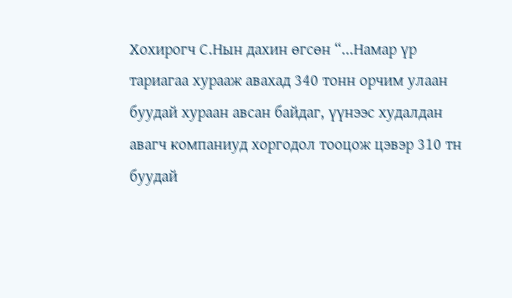Хохирогч С.Нын дахин өгсөн “...Намар үр тариагаа хурааж авахад 340 тонн орчим улаан буудай хураан авсан байдаг, үүнээс худалдан авагч компаниуд хоргодол тооцож цэвэр 310 тн буудай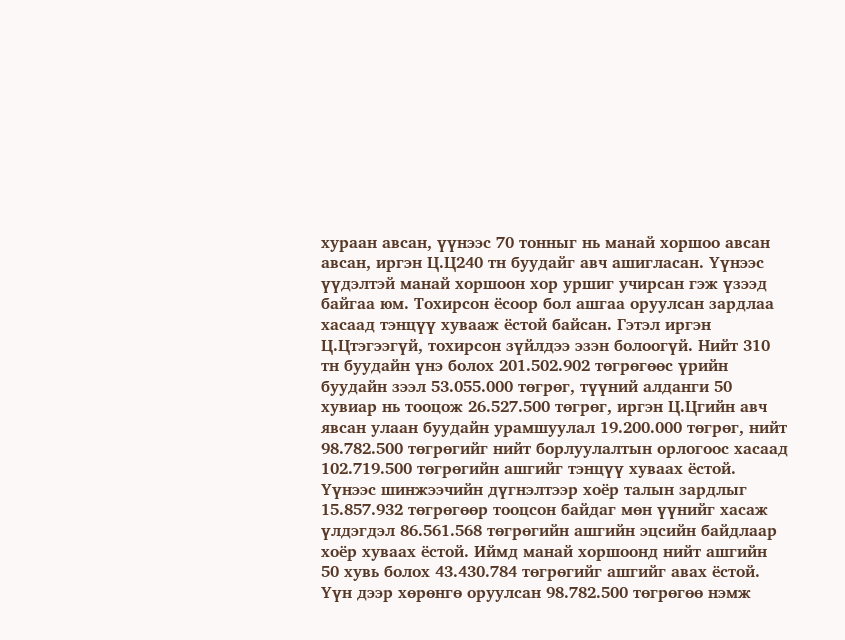хураан авсан, үүнээс 70 тонныг нь манай хоршоо авсан авсан, иргэн Ц.Ц240 тн буудайг авч ашигласан. Үүнээс үүдэлтэй манай хоршоон хор уршиг учирсан гэж үзээд байгаа юм. Тохирсон ёсоор бол ашгаа оруулсан зардлаа хасаад тэнцүү хувааж ёстой байсан. Гэтэл иргэн Ц.Цтэгээгүй, тохирсон зүйлдээ эзэн болоогүй. Нийт 310 тн буудайн үнэ болох 201.502.902 төгрөгөөс үрийн буудайн зээл 53.055.000 төгрөг, түүний алданги 50 хувиар нь тооцож 26.527.500 төгрөг, иргэн Ц.Цгийн авч явсан улаан буудайн урамшуулал 19.200.000 төгрөг, нийт 98.782.500 төгрөгийг нийт борлуулалтын орлогоос хасаад 102.719.500 төгрөгийн ашгийг тэнцүү хуваах ёстой. Үүнээс шинжээчийн дүгнэлтээр хоёр талын зардлыг 15.857.932 төгрөгөөр тооцсон байдаг мөн үүнийг хасаж үлдэгдэл 86.561.568 төгрөгийн ашгийн эцсийн байдлаар хоёр хуваах ёстой. Иймд манай хоршоонд нийт ашгийн 50 хувь болох 43.430.784 төгрөгийг ашгийг авах ёстой. Үүн дээр хөрөнгө оруулсан 98.782.500 төгрөгөө нэмж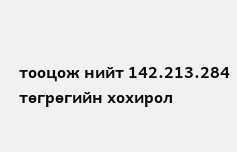тооцож нийт 142.213.284 төгрөгийн хохирол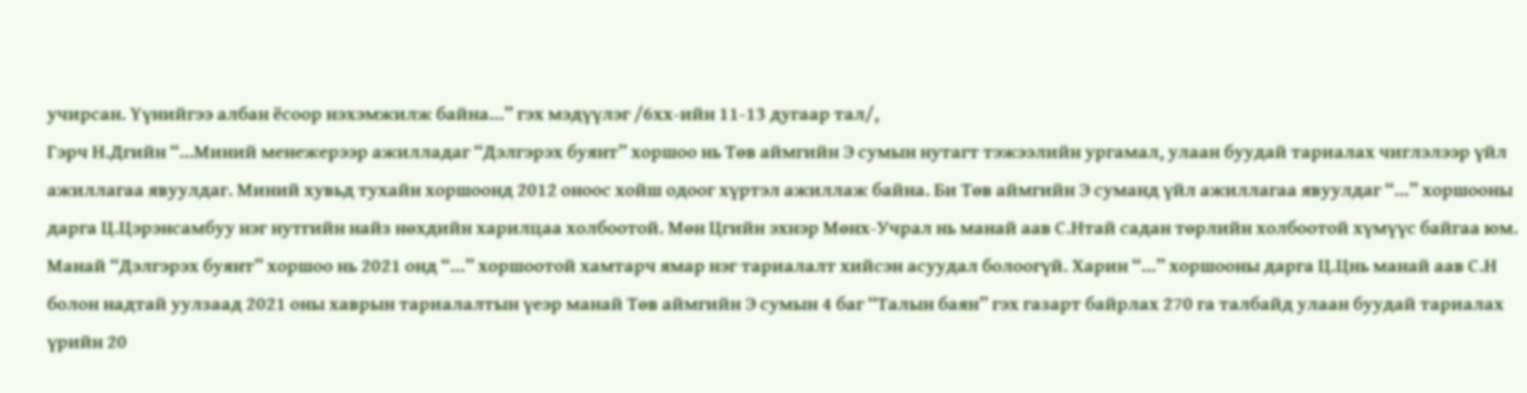учирсан. Үүнийгээ албан ёсоор нэхэмжилж байна...” гэх мэдүүлэг /6хх-ийн 11-13 дугаар тал/,
Гэрч Н.Дгийн “...Миний менежерээр ажилладаг “Дэлгэрэх буянт” хоршоо нь Төв аймгийн Э сумын нутагт тэжээлийн ургамал, улаан буудай тариалах чиглэлээр үйл ажиллагаа явуулдаг. Миний хувьд тухайн хоршоонд 2012 оноос хойш одоог хүртэл ажиллаж байна. Би Төв аймгийн Э суманд үйл ажиллагаа явуулдаг “...” хоршооны дарга Ц.Цэрэнсамбуу нэг нутгийн найз нөхдийн харилцаа холбоотой. Мөн Цгийн эхнэр Мөнх-Учрал нь манай аав С.Нтай садан төрлийн холбоотой хүмүүс байгаа юм. Манай “Дэлгэрэх буянт” хоршоо нь 2021 онд “...” хоршоотой хамтарч ямар нэг тариалалт хийсэн асуудал болоогүй. Харин “...” хоршооны дарга Ц.Цнь манай аав С.Н болон надтай уулзаад 2021 оны хаврын тариалалтын үеэр манай Төв аймгийн Э сумын 4 баг “Талын баян” гэх газарт байрлах 270 га талбайд улаан буудай тариалах үрийн 20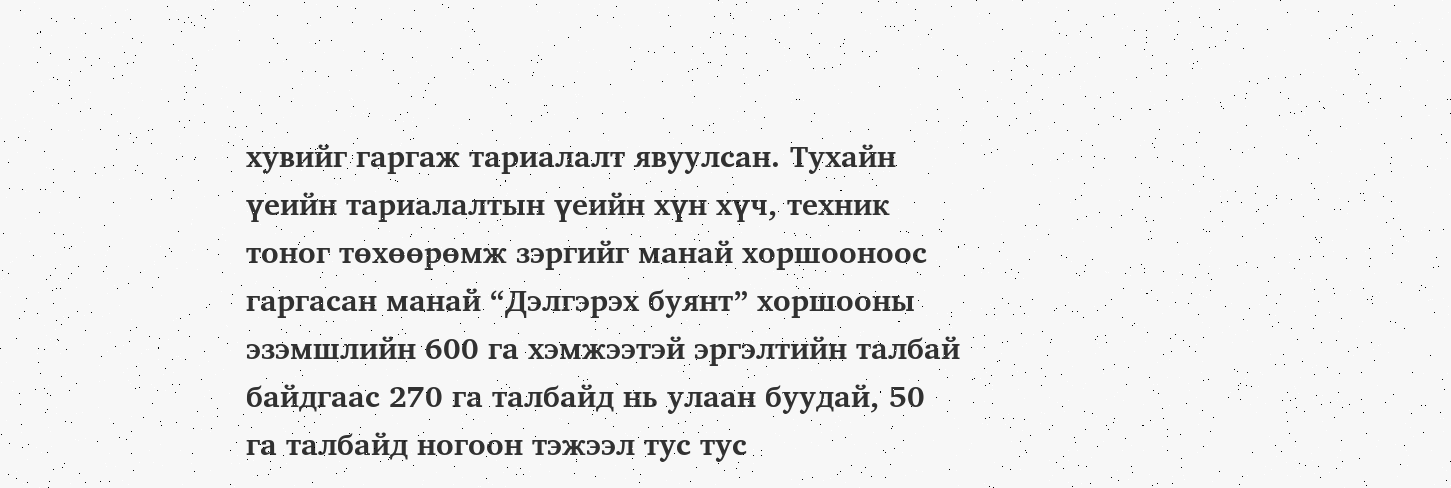хувийг гаргаж тариалалт явуулсан. Тухайн үеийн тариалалтын үеийн хүн хүч, техник тоног төхөөрөмж зэргийг манай хоршооноос гаргасан манай “Дэлгэрэх буянт” хоршооны эзэмшлийн 600 га хэмжээтэй эргэлтийн талбай байдгаас 270 га талбайд нь улаан буудай, 50 га талбайд ногоон тэжээл тус тус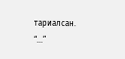тариалсан. “...”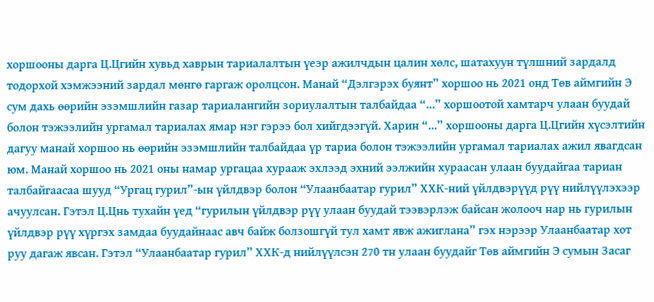хоршооны дарга Ц.Цгийн хувьд хаврын тариалалтын үеэр ажилчдын цалин хөлс, шатахуун түлшний зардалд тодорхой хэмжээний зардал мөнгө гаргаж оролцсон. Манай “Дэлгэрэх буянт” хоршоо нь 2021 онд Төв аймгийн Э сум дахь өөрийн эзэмшлийн газар тариалангийн зориулалтын талбайдаа “...” хоршоотой хамтарч улаан буудай болон тэжээлийн ургамал тариалах ямар нэг гэрээ бол хийгдээгүй. Харин “...” хоршооны дарга Ц.Цгийн хүсэлтийн дагуу манай хоршоо нь өөрийн эзэмшлийн талбайдаа үр тариа болон тэжээлийн ургамал тариалах ажил явагдсан юм. Манай хоршоо нь 2021 оны намар ургацаа хурааж эхлээд эхний ээлжийн хураасан улаан буудайгаа тариан талбайгаасаа шууд “Ургац гурил”-ын үйлдвэр болон “Улаанбаатар гурил” ХХК-ний үйлдвэрүүд рүү нийлүүлэхээр ачуулсан. Гэтэл Ц.Цнь тухайн үед “гурилын үйлдвэр рүү улаан буудай тээвэрлэж байсан жолооч нар нь гурилын үйлдвэр рүү хүргэх замдаа буудайнаас авч байж болзошгүй тул хамт явж ажиглана” гэх нэрээр Улаанбаатар хот руу дагаж явсан. Гэтэл “Улаанбаатар гурил” ХХК-д нийлүүлсэн 270 тн улаан буудайг Төв аймгийн Э сумын Засаг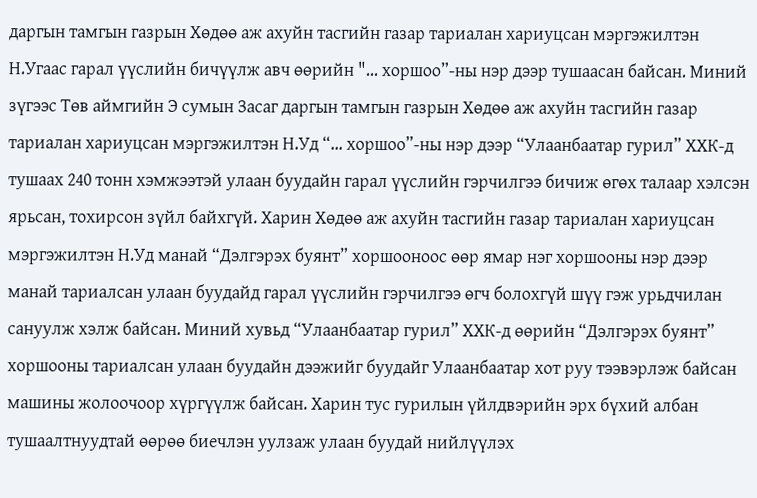даргын тамгын газрын Хөдөө аж ахуйн тасгийн газар тариалан хариуцсан мэргэжилтэн Н.Угаас гарал үүслийн бичүүлж авч өөрийн "... хоршоо”-ны нэр дээр тушаасан байсан. Миний зүгээс Төв аймгийн Э сумын Засаг даргын тамгын газрын Хөдөө аж ахуйн тасгийн газар тариалан хариуцсан мэргэжилтэн Н.Уд “... хоршоо”-ны нэр дээр “Улаанбаатар гурил” ХХК-д тушаах 240 тонн хэмжээтэй улаан буудайн гарал үүслийн гэрчилгээ бичиж өгөх талаар хэлсэн ярьсан, тохирсон зүйл байхгүй. Харин Хөдөө аж ахуйн тасгийн газар тариалан хариуцсан мэргэжилтэн Н.Уд манай “Дэлгэрэх буянт” хоршооноос өөр ямар нэг хоршооны нэр дээр манай тариалсан улаан буудайд гарал үүслийн гэрчилгээ өгч болохгүй шүү гэж урьдчилан сануулж хэлж байсан. Миний хувьд “Улаанбаатар гурил” ХХК-д өөрийн “Дэлгэрэх буянт” хоршооны тариалсан улаан буудайн дээжийг буудайг Улаанбаатар хот руу тээвэрлэж байсан машины жолоочоор хүргүүлж байсан. Харин тус гурилын үйлдвэрийн эрх бүхий албан тушаалтнуудтай өөрөө биечлэн уулзаж улаан буудай нийлүүлэх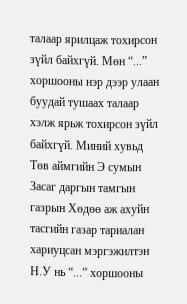талаар ярилцаж тохирсон зүйл байхгүй. Мөн “...” хоршооны нэр дээр улаан буудай тушаах талаар хэлж ярьж тохирсон зүйл байхгүй. Миний хувьд Төв аймгийн Э сумын Засаг даргын тамгын газрын Хөдөө аж ахуйн тасгийн газар тариалан хариуцсан мэргэжилтэн Н.У нь “...” хоршооны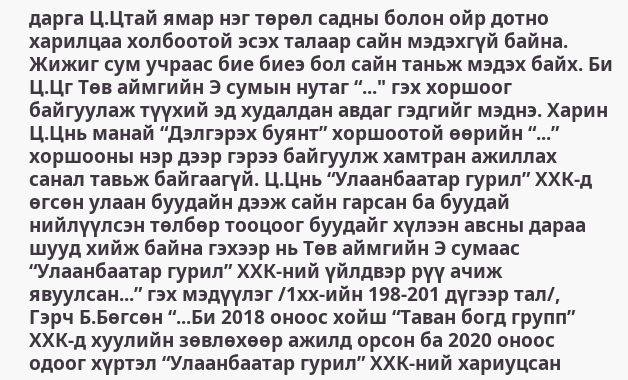дарга Ц.Цтай ямар нэг төрөл садны болон ойр дотно харилцаа холбоотой эсэх талаар сайн мэдэхгүй байна. Жижиг сум учраас бие биеэ бол сайн таньж мэдэх байх. Би Ц.Цг Төв аймгийн Э сумын нутаг “..." гэх хоршоог байгуулаж түүхий эд худалдан авдаг гэдгийг мэднэ. Харин Ц.Цнь манай “Дэлгэрэх буянт” хоршоотой өөрийн “...” хоршооны нэр дээр гэрээ байгуулж хамтран ажиллах санал тавьж байгаагүй. Ц.Цнь “Улаанбаатар гурил” ХХК-д өгсөн улаан буудайн дээж сайн гарсан ба буудай нийлүүлсэн төлбөр тооцоог буудайг хүлээн авсны дараа шууд хийж байна гэхээр нь Төв аймгийн Э сумаас “Улаанбаатар гурил” ХХК-ний үйлдвэр рүү ачиж явуулсан...” гэх мэдүүлэг /1хх-ийн 198-201 дүгээр тал/,
Гэрч Б.Бөгсөн “...Би 2018 оноос хойш “Таван богд групп” ХХК-д хуулийн зөвлөхөөр ажилд орсон ба 2020 оноос одоог хүртэл “Улаанбаатар гурил” ХХК-ний хариуцсан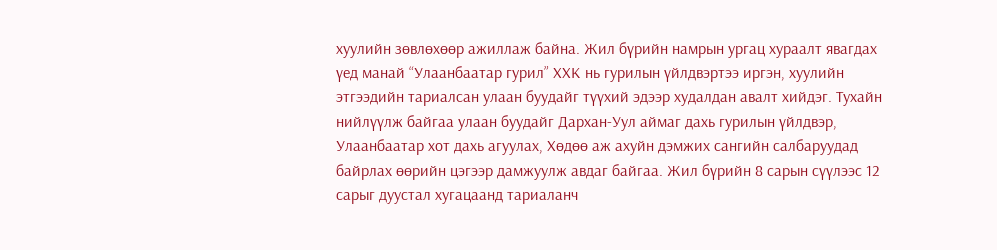хуулийн зөвлөхөөр ажиллаж байна. Жил бүрийн намрын ургац хураалт явагдах үед манай “Улаанбаатар гурил” ХХК нь гурилын үйлдвэртээ иргэн, хуулийн этгээдийн тариалсан улаан буудайг түүхий эдээр худалдан авалт хийдэг. Тухайн нийлүүлж байгаа улаан буудайг Дархан-Уул аймаг дахь гурилын үйлдвэр, Улаанбаатар хот дахь агуулах, Хөдөө аж ахуйн дэмжих сангийн салбаруудад байрлах өөрийн цэгээр дамжуулж авдаг байгаа. Жил бүрийн 8 сарын сүүлээс 12 сарыг дуустал хугацаанд тариаланч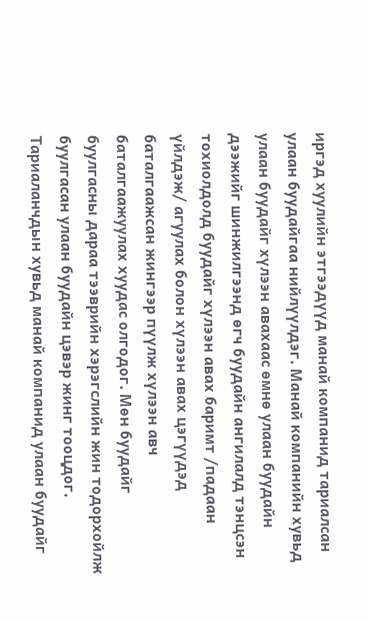иргэд хуулийн этгээдүүд манай компанид тариалсан улаан буудайгаа нийлүүлдэг. Манай компанийн хувьд улаан буудайг хүлээн авахаас өмнө улаан буудайн дээжийг шинжилгээнд өгч буудайн ангилалд тэнцсэн тохиолдолд буудайг хүлээн авах баримт /падаан үйлдэж/ агуулах болон хүлээн авах цэгүүдэд баталгаажсан жингээр пүүлж хүлээн авч баталгаажуулах хуудас олгодог. Мөн буудайг буулгасны дараа тээврийн хэрэгслийн жин тодорхойлж буулгасан улаан буудайн цэвэр жинг тооцдог. Тариаланчдын хувьд манай компанид улаан буудайг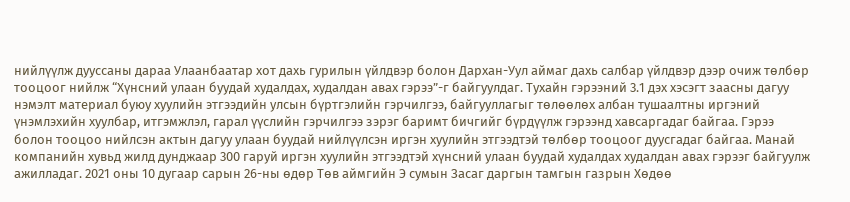нийлүүлж дууссаны дараа Улаанбаатар хот дахь гурилын үйлдвэр болон Дархан-Уул аймаг дахь салбар үйлдвэр дээр очиж төлбөр тооцоог нийлж “Хүнсний улаан буудай худалдах, худалдан авах гэрээ”-г байгуулдаг. Тухайн гэрээний 3.1 дэх хэсэгт заасны дагуу нэмэлт материал буюу хуулийн этгээдийн улсын бүртгэлийн гэрчилгээ, байгууллагыг төлөөлөх албан тушаалтны иргэний үнэмлэхийн хуулбар, итгэмжлэл, гарал үүслийн гэрчилгээ зэрэг баримт бичгийг бүрдүүлж гэрээнд хавсаргадаг байгаа. Гэрээ болон тооцоо нийлсэн актын дагуу улаан буудай нийлүүлсэн иргэн хуулийн этгээдтэй төлбөр тооцоог дуусгадаг байгаа. Манай компанийн хувьд жилд дунджаар 300 гаруй иргэн хуулийн этгээдтэй хүнсний улаан буудай худалдах худалдан авах гэрээг байгуулж ажилладаг. 2021 оны 10 дугаар сарын 26-ны өдөр Төв аймгийн Э сумын Засаг даргын тамгын газрын Хөдөө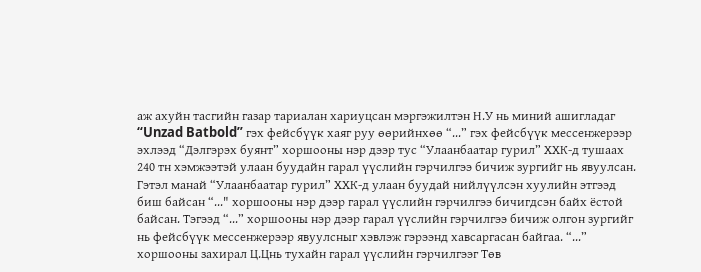аж ахуйн тасгийн газар тариалан хариуцсан мэргэжилтэн Н.У нь миний ашигладаг “Unzad Batbold” гэх фейсбүүк хаяг руу өөрийнхөө “...” гэх фейсбүүк мессенжерээр эхлээд “Дэлгэрэх буянт” хоршооны нэр дээр тус “Улаанбаатар гурил” ХХК-д тушаах 240 тн хэмжээтэй улаан буудайн гарал үүслийн гэрчилгээ бичиж зургийг нь явуулсан. Гэтэл манай “Улаанбаатар гурил” ХХК-д улаан буудай нийлүүлсэн хуулийн этгээд биш байсан “..." хоршооны нэр дээр гарал үүслийн гэрчилгээ бичигдсэн байх ёстой байсан. Тэгээд “...” хоршооны нэр дээр гарал үүслийн гэрчилгээ бичиж олгон зургийг нь фейсбүүк мессенжерээр явуулсныг хэвлэж гэрээнд хавсаргасан байгаа. “...” хоршооны захирал Ц.Цнь тухайн гарал үүслийн гэрчилгээг Төв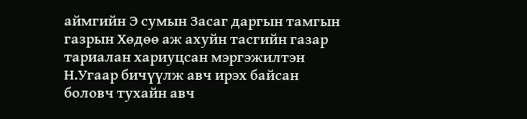аймгийн Э сумын Засаг даргын тамгын газрын Хөдөө аж ахуйн тасгийн газар тариалан хариуцсан мэргэжилтэн Н.Угаар бичүүлж авч ирэх байсан боловч тухайн авч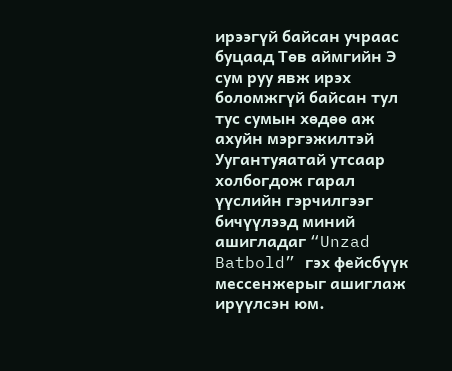ирээгүй байсан учраас буцаад Төв аймгийн Э сум руу явж ирэх боломжгүй байсан тул тус сумын хөдөө аж ахуйн мэргэжилтэй Уугантуяатай утсаар холбогдож гарал үүслийн гэрчилгээг бичүүлээд миний ашигладаг “Unzad Batbold” гэх фейсбүүк мессенжерыг ашиглаж ирүүлсэн юм.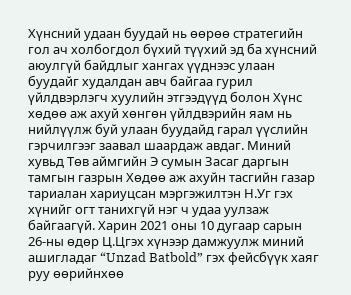Хүнсний удаан буудай нь өөрөө стратегийн гол ач холбогдол бүхий түүхий эд ба хүнсний аюулгүй байдлыг хангах үүднээс улаан буудайг худалдан авч байгаа гурил үйлдвэрлэгч хуулийн этгээдүүд болон Хүнс хөдөө аж ахуй хөнгөн үйлдвэрийн яам нь нийлүүлж буй улаан буудайд гарал үүслийн гэрчилгээг заавал шаардаж авдаг. Миний хувьд Төв аймгийн Э сумын Засаг даргын тамгын газрын Хөдөө аж ахуйн тасгийн газар тариалан хариуцсан мэргэжилтэн Н.Уг гэх хүнийг огт танихгүй нэг ч удаа уулзаж байгаагүй. Харин 2021 оны 10 дугаар сарын 26-ны өдөр Ц.Цгэх хүнээр дамжуулж миний ашигладаг “Unzad Batbold” гэх фейсбүүк хаяг руу өөрийнхөө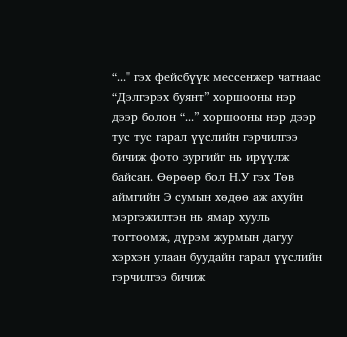“..." гэх фейсбүүк мессенжер чатнаас “Дэлгэрэх буянт” хоршооны нэр дээр болон “...” хоршооны нэр дээр тус тус гарал үүслийн гэрчилгээ бичиж фото зургийг нь ирүүлж байсан. Өөрөөр бол Н.У гэх Төв аймгийн Э сумын хөдөө аж ахуйн мэргэжилтэн нь ямар хууль тогтоомж, дүрэм журмын дагуу хэрхэн улаан буудайн гарал үүслийн гэрчилгээ бичиж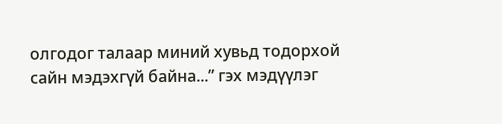олгодог талаар миний хувьд тодорхой сайн мэдэхгүй байна...” гэх мэдүүлэг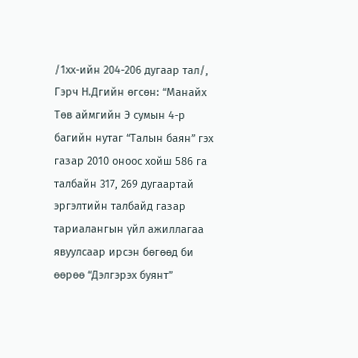/1хх-ийн 204-206 дугаар тал/,
Гэрч Н.Дгийн өгсөн: “Манайх Төв аймгийн Э сумын 4-р багийн нутаг “Талын баян” гэх газар 2010 оноос хойш 586 га талбайн 317, 269 дугаартай эргэлтийн талбайд газар тариалангын үйл ажиллагаа явуулсаар ирсэн бөгөөд би өөрөө “Дэлгэрэх буянт”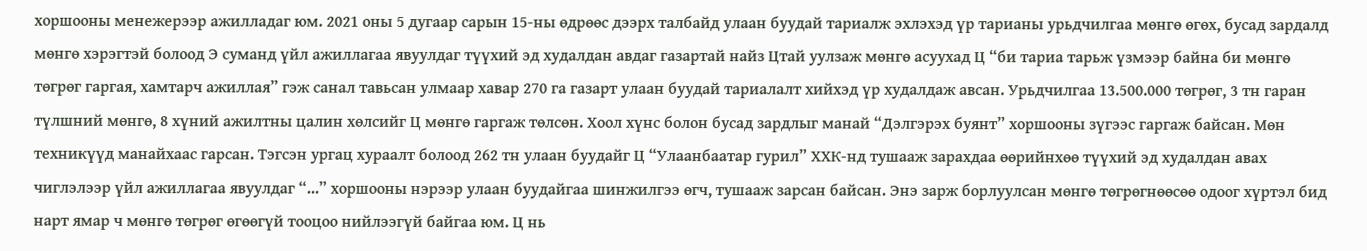хоршооны менежерээр ажилладаг юм. 2021 оны 5 дугаар сарын 15-ны өдрөөс дээрх талбайд улаан буудай тариалж эхлэхэд үр тарианы урьдчилгаа мөнгө өгөх, бусад зардалд мөнгө хэрэгтэй болоод Э суманд үйл ажиллагаа явуулдаг түүхий эд худалдан авдаг газартай найз Цтай уулзаж мөнгө асуухад Ц “би тариа тарьж үзмээр байна би мөнгө төгрөг гаргая, хамтарч ажиллая” гэж санал тавьсан улмаар хавар 270 га газарт улаан буудай тариалалт хийхэд үр худалдаж авсан. Урьдчилгаа 13.500.000 төгрөг, 3 тн гаран түлшний мөнгө, 8 хүний ажилтны цалин хөлсийг Ц мөнгө гаргаж төлсөн. Хоол хүнс болон бусад зардлыг манай “Дэлгэрэх буянт” хоршооны зүгээс гаргаж байсан. Мөн техникүүд манайхаас гарсан. Тэгсэн ургац хураалт болоод 262 тн улаан буудайг Ц “Улаанбаатар гурил” ХХК-нд тушааж зарахдаа өөрийнхөө түүхий эд худалдан авах чиглэлээр үйл ажиллагаа явуулдаг “...” хоршооны нэрээр улаан буудайгаа шинжилгээ өгч, тушааж зарсан байсан. Энэ зарж борлуулсан мөнгө төгрөгнөөсөө одоог хүртэл бид нарт ямар ч мөнгө төгрөг өгөөгүй тооцоо нийлээгүй байгаа юм. Ц нь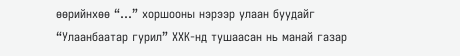өөрийнхөө “...” хоршооны нэрээр улаан буудайг “Улаанбаатар гурил” ХХК-нд тушаасан нь манай газар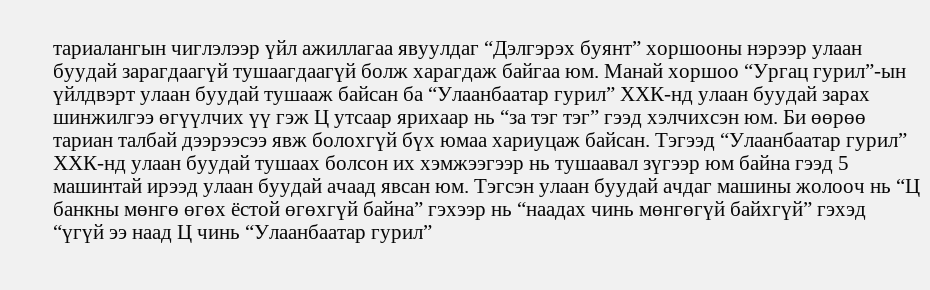тариалангын чиглэлээр үйл ажиллагаа явуулдаг “Дэлгэрэх буянт” хоршооны нэрээр улаан буудай зарагдаагүй тушаагдаагүй болж харагдаж байгаа юм. Манай хоршоо “Ургац гурил”-ын үйлдвэрт улаан буудай тушааж байсан ба “Улаанбаатар гурил” ХХК-нд улаан буудай зарах шинжилгээ өгүүлчих үү гэж Ц утсаар ярихаар нь “за тэг тэг” гээд хэлчихсэн юм. Би өөрөө тариан талбай дээрээсээ явж болохгүй бүх юмаа хариуцаж байсан. Тэгээд “Улаанбаатар гурил” ХХК-нд улаан буудай тушаах болсон их хэмжээгээр нь тушаавал зүгээр юм байна гээд 5 машинтай ирээд улаан буудай ачаад явсан юм. Тэгсэн улаан буудай ачдаг машины жолооч нь “Ц банкны мөнгө өгөх ёстой өгөхгүй байна” гэхээр нь “наадах чинь мөнгөгүй байхгүй” гэхэд “үгүй ээ наад Ц чинь “Улаанбаатар гурил”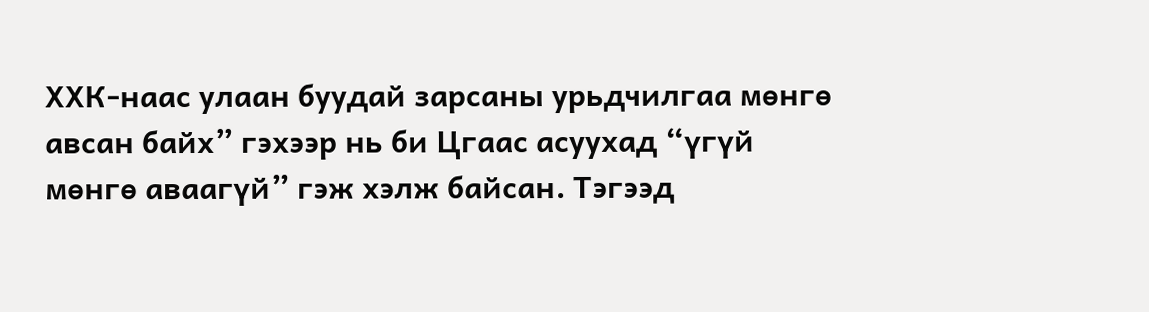ХХК-наас улаан буудай зарсаны урьдчилгаа мөнгө авсан байх” гэхээр нь би Цгаас асуухад “үгүй мөнгө аваагүй” гэж хэлж байсан. Тэгээд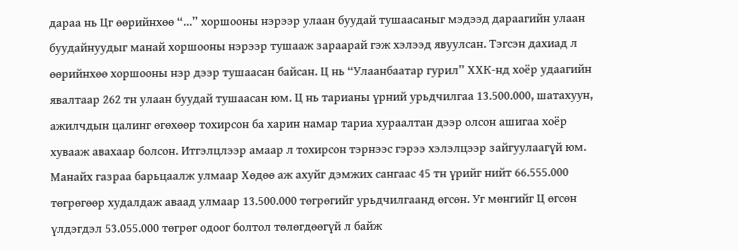дараа нь Цг өөрийнхөө “...” хоршооны нэрээр улаан буудай тушаасаныг мэдээд дараагийн улаан буудайнуудыг манай хоршооны нэрээр тушааж зараарай гэж хэлээд явуулсан. Тэгсэн дахиад л өөрийнхөө хоршооны нэр дээр тушаасан байсан. Ц нь “Улаанбаатар гурил” ХХК-нд хоёр удаагийн явалтаар 262 тн улаан буудай тушаасан юм. Ц нь тарианы үрний урьдчилгаа 13.500.000, шатахуун, ажилчдын цалинг өгөхөөр тохирсон ба харин намар тариа хураалтан дээр олсон ашигаа хоёр хувааж авахаар болсон. Итгэлцлээр амаар л тохирсон тэрнээс гэрээ хэлэлцээр зайгуулаагүй юм. Манайх газраа барьцаалж улмаар Хөдөө аж ахуйг дэмжих сангаас 45 тн үрийг нийт 66.555.000 төгрөгөөр худалдаж аваад улмаар 13.500.000 төгрөгийг урьдчилгаанд өгсөн. Уг мөнгийг Ц өгсөн үлдэгдэл 53.055.000 төгрөг одоог болтол төлөгдөөгүй л байж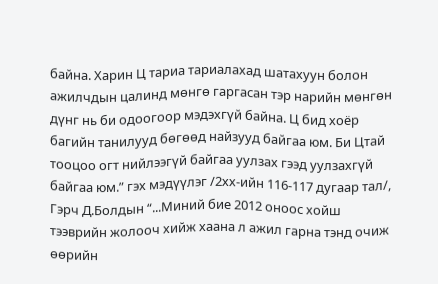байна. Харин Ц тариа тариалахад шатахуун болон ажилчдын цалинд мөнгө гаргасан тэр нарийн мөнгөн дүнг нь би одоогоор мэдэхгүй байна. Ц бид хоёр багийн танилууд бөгөөд найзууд байгаа юм. Би Цтай тооцоо огт нийлээгүй байгаа уулзах гээд уулзахгүй байгаа юм.” гэх мэдүүлэг /2хх-ийн 116-117 дугаар тал/,
Гэрч Д.Болдын “...Миний бие 2012 оноос хойш тээврийн жолооч хийж хаана л ажил гарна тэнд очиж өөрийн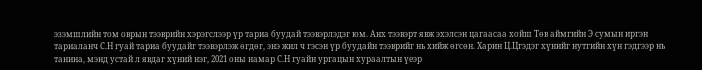эзэмшлийн том оврын тээврийн хэрэгслээр үр тариа буудай тээвэрлэдэг юм. Анх тээвэрт явж эхэлсэн цагаасаа хойш Төв аймгийн Э сумын иргэн тариаланч С.Н гуай тариа буудайг тээвэрлэж өгдөг, энэ жил ч гэсэн үр буудайн тээврийг нь хийж өгсөн. Харин Ц.Цгэдэг хүнийг нутгийн хүн гэдгээр нь танина, мэнд устай л явдаг хүний нэг, 2021 оны намар С.Н гуайн ургацын хураалтын үеэр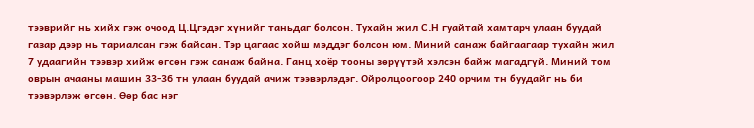тээврийг нь хийх гэж очоод Ц.Цгэдэг хүнийг таньдаг болсон. Тухайн жил С.Н гуайтай хамтарч улаан буудай газар дээр нь тариалсан гэж байсан. Тэр цагаас хойш мэддэг болсон юм. Миний санаж байгаагаар тухайн жил 7 удаагийн тээвэр хийж өгсөн гэж санаж байна. Ганц хоёр тооны зөрүүтэй хэлсэн байж магадгүй. Миний том оврын ачааны машин 33-36 тн улаан буудай ачиж тээвэрлэдэг. Ойролцоогоор 240 орчим тн буудайг нь би тээвэрлэж өгсөн. Өөр бас нэг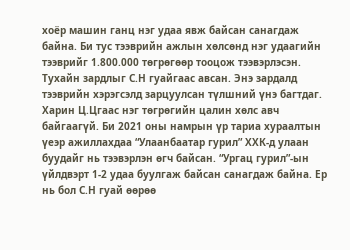хоёр машин ганц нэг удаа явж байсан санагдаж байна. Би тус тээврийн ажлын хөлсөнд нэг удаагийн тээврийг 1.800.000 төгрөгөөр тооцож тээвэрлэсэн. Тухайн зардлыг С.Н гуайгаас авсан. Энэ зардалд тээврийн хэрэгсэлд зарцуулсан түлшний үнэ багтдаг. Харин Ц.Цгаас нэг төгрөгийн цалин хөлс авч байгаагүй. Би 2021 оны намрын үр тариа хураалтын үеэр ажиллахдаа “Улаанбаатар гурил” ХХК-д улаан буудайг нь тээвэрлэн өгч байсан. “Ургац гурил”-ын үйлдвэрт 1-2 удаа буулгаж байсан санагдаж байна. Ер нь бол С.Н гуай өөрөө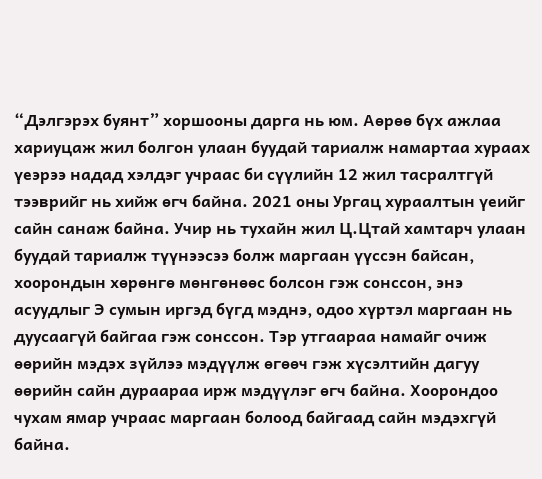“Дэлгэрэх буянт” хоршооны дарга нь юм. Аөрөө бүх ажлаа хариуцаж жил болгон улаан буудай тариалж намартаа хураах үеэрээ надад хэлдэг учраас би сүүлийн 12 жил тасралтгүй тээврийг нь хийж өгч байна. 2021 оны Ургац хураалтын үеийг сайн санаж байна. Учир нь тухайн жил Ц.Цтай хамтарч улаан буудай тариалж түүнээсээ болж маргаан үүссэн байсан, хоорондын хөрөнгө мөнгөнөөс болсон гэж сонссон, энэ асуудлыг Э сумын иргэд бүгд мэднэ, одоо хүртэл маргаан нь дуусаагүй байгаа гэж сонссон. Тэр утгаараа намайг очиж өөрийн мэдэх зүйлээ мэдүүлж өгөөч гэж хүсэлтийн дагуу өөрийн сайн дураараа ирж мэдүүлэг өгч байна. Хоорондоо чухам ямар учраас маргаан болоод байгаад сайн мэдэхгүй байна.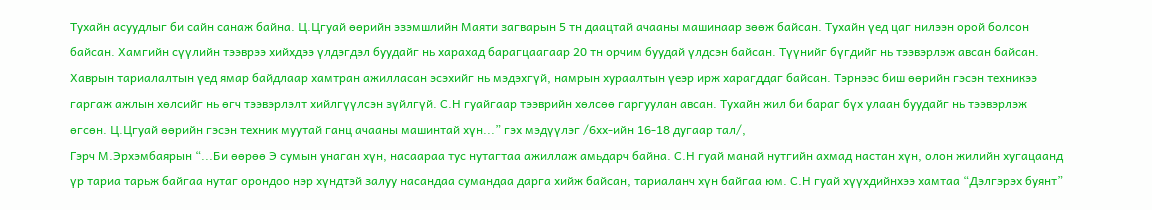Тухайн асуудлыг би сайн санаж байна. Ц.Цгуай өөрийн эзэмшлийн Маяти загварын 5 тн даацтай ачааны машинаар зөөж байсан. Тухайн үед цаг нилээн орой болсон байсан. Хамгийн сүүлийн тээврээ хийхдээ үлдэгдэл буудайг нь харахад барагцаагаар 20 тн орчим буудай үлдсэн байсан. Түүнийг бүгдийг нь тээвэрлэж авсан байсан. Хаврын тариалалтын үед ямар байдлаар хамтран ажилласан эсэхийг нь мэдэхгүй, намрын хураалтын үеэр ирж харагддаг байсан. Тэрнээс биш өөрийн гэсэн техникээ гаргаж ажлын хөлсийг нь өгч тээвэрлэлт хийлгүүлсэн зүйлгүй. С.Н гуайгаар тээврийн хөлсөө гаргуулан авсан. Тухайн жил би бараг бүх улаан буудайг нь тээвэрлэж өгсөн. Ц.Цгуай өөрийн гэсэн техник муутай ганц ачааны машинтай хүн...” гэх мэдүүлэг /6хх-ийн 16-18 дугаар тал/,
Гэрч М.Эрхэмбаярын “...Би өөрөө Э сумын унаган хүн, насаараа тус нутагтаа ажиллаж амьдарч байна. С.Н гуай манай нутгийн ахмад настан хүн, олон жилийн хугацаанд үр тариа тарьж байгаа нутаг орондоо нэр хүндтэй залуу насандаа сумандаа дарга хийж байсан, тариаланч хүн байгаа юм. С.Н гуай хүүхдийнхээ хамтаа “Дэлгэрэх буянт”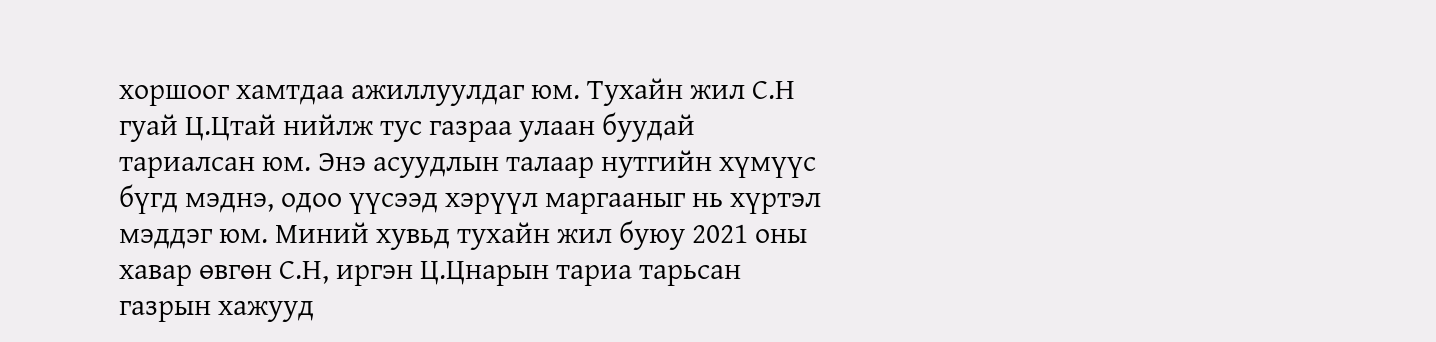хоршоог хамтдаа ажиллуулдаг юм. Тухайн жил С.Н гуай Ц.Цтай нийлж тус газраа улаан буудай тариалсан юм. Энэ асуудлын талаар нутгийн хүмүүс бүгд мэднэ, одоо үүсээд хэрүүл маргааныг нь хүртэл мэддэг юм. Миний хувьд тухайн жил буюу 2021 оны хавар өвгөн С.Н, иргэн Ц.Цнарын тариа тарьсан газрын хажууд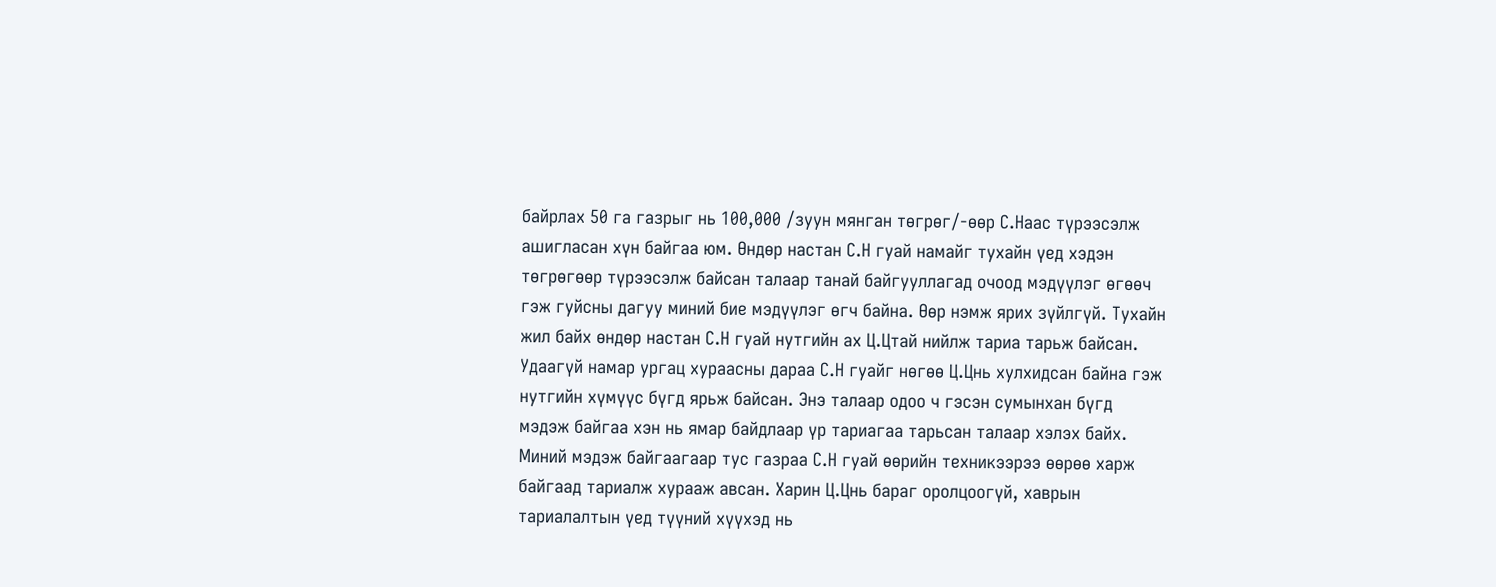байрлах 50 га газрыг нь 100,000 /зуун мянган төгрөг/-өөр С.Наас түрээсэлж ашигласан хүн байгаа юм. Өндөр настан С.Н гуай намайг тухайн үед хэдэн төгрөгөөр түрээсэлж байсан талаар танай байгууллагад очоод мэдүүлэг өгөөч гэж гуйсны дагуу миний бие мэдүүлэг өгч байна. Өөр нэмж ярих зүйлгүй. Тухайн жил байх өндөр настан С.Н гуай нутгийн ах Ц.Цтай нийлж тариа тарьж байсан. Удаагүй намар ургац хураасны дараа С.Н гуайг нөгөө Ц.Цнь хулхидсан байна гэж нутгийн хүмүүс бүгд ярьж байсан. Энэ талаар одоо ч гэсэн сумынхан бүгд мэдэж байгаа хэн нь ямар байдлаар үр тариагаа тарьсан талаар хэлэх байх. Миний мэдэж байгаагаар тус газраа С.Н гуай өөрийн техникээрээ өөрөө харж байгаад тариалж хурааж авсан. Харин Ц.Цнь бараг оролцоогүй, хаврын тариалалтын үед түүний хүүхэд нь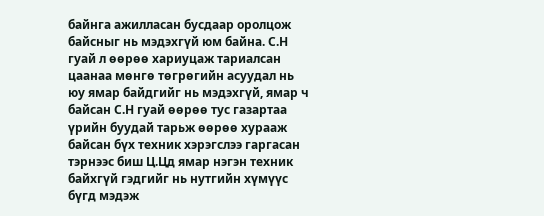байнга ажилласан бусдаар оролцож байсныг нь мэдэхгүй юм байна. С.Н гуай л өөрөө хариуцаж тариалсан цаанаа мөнгө төгрөгийн асуудал нь юу ямар байдгийг нь мэдэхгүй, ямар ч байсан С.Н гуай өөрөө тус газартаа үрийн буудай тарьж өөрөө хурааж байсан бүх техник хэрэгслээ гаргасан тэрнээс биш Ц.Цд ямар нэгэн техник байхгүй гэдгийг нь нутгийн хүмүүс бүгд мэдэж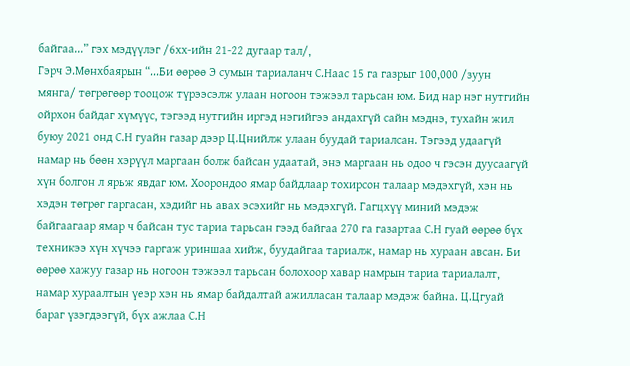байгаа...” гэх мэдүүлэг /6хх-ийн 21-22 дугаар тал/,
Гэрч Э.Мөнхбаярын “...Би өөрөө Э сумын тариаланч С.Наас 15 га газрыг 100,000 /зуун мянга/ төгрөгөөр тооцож түрээсэлж улаан ногоон тэжээл тарьсан юм. Бид нар нэг нутгийн ойрхон байдаг хүмүүс, тэгээд нутгийн иргэд нэгийгээ андахгүй сайн мэднэ, тухайн жил буюу 2021 онд С.Н гуайн газар дээр Ц.Цнийлж улаан буудай тариалсан. Тэгээд удаагүй намар нь бөөн хэрүүл маргаан болж байсан удаатай, энэ маргаан нь одоо ч гэсэн дуусаагүй хүн болгон л ярьж явдаг юм. Хоорондоо ямар байдлаар тохирсон талаар мэдэхгүй, хэн нь хэдэн төгрөг гаргасан, хэдийг нь авах эсэхийг нь мэдэхгүй. Гагцхүү миний мэдэж байгаагаар ямар ч байсан тус тариа тарьсан гээд байгаа 270 га газартаа С.Н гуай өөрөө бүх техникээ хүн хүчээ гаргаж уриншаа хийж, буудайгаа тариалж, намар нь хураан авсан. Би өөрөө хажуу газар нь ногоон тэжээл тарьсан болохоор хавар намрын тариа тариалалт, намар хураалтын үеэр хэн нь ямар байдалтай ажилласан талаар мэдэж байна. Ц.Цгуай бараг үзэгдээгүй, бүх ажлаа С.Н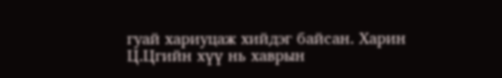гуай хариуцаж хийдэг байсан. Харин Ц.Цгийн хүү нь хаврын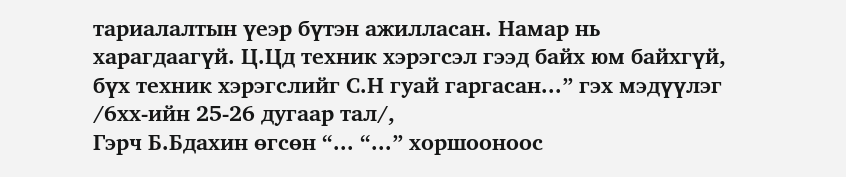тариалалтын үеэр бүтэн ажилласан. Намар нь харагдаагүй. Ц.Цд техник хэрэгсэл гээд байх юм байхгүй, бүх техник хэрэгслийг С.Н гуай гаргасан...” гэх мэдүүлэг /6хх-ийн 25-26 дугаар тал/,
Гэрч Б.Бдахин өгсөн “... “...” хоршооноос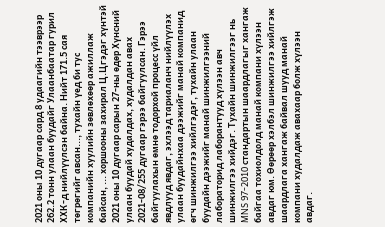2021 оны 10 дугаар сард 8 удаагийн тээврээр 262.2 тонн улаан буудайг Улаанбаатар гурил ХХК-д нийлүүлсэн байна. Нийт 171.5 сая төгрөгийг авсан..., тухайн үед би тус компанийн хуулийн зөвлөхөөр ажиллаж байсан, ... хоршооны захирал Ц.Цгэдэг хүнтэй 2021 оны 10 дугаар сарын 27-ны өдөр Хүнсний улаан буудай худалдах, худалдан авах 2021-08/255 дугаар гэрээ байгуулсан. Гэрээ байгуулахын өмнө тодорхой процесс үйл явдлууд явдаг, эхлээд тариаланч нийлүүлэх улаан буудайнхаа дээжийг манай компанид өгч шинжилгээ хийлгэдэг, тухайн улаан буудайн дээжийг манай шинжилгээний лабораторид лаборантууд хүлээн авч шинжилгээ хийдэг. Тухайн шинжилгээг нь MNS 97-2010 стандартын шаардлагыг хангаж байгаа тохиолдолд манай компани хүлээн авдаг юм. Өөрөөр хэлбэл шинжилгээ хийлгэж шаардлага хангаж байвал шууд манай компани худалдаж авахаар болж хүлээн авдаг.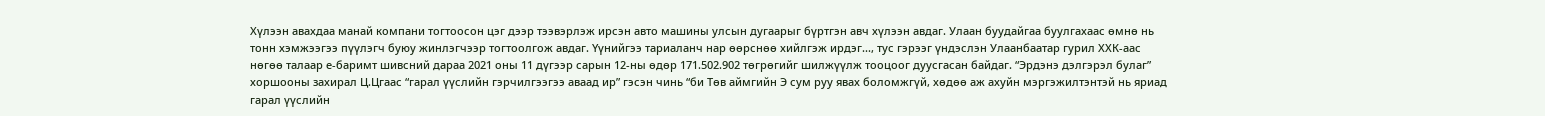Хүлээн авахдаа манай компани тогтоосон цэг дээр тээвэрлэж ирсэн авто машины улсын дугаарыг бүртгэн авч хүлээн авдаг. Улаан буудайгаа буулгахаас өмнө нь тонн хэмжээгээ пүүлэгч буюу жинлэгчээр тогтоолгож авдаг. Үүнийгээ тариаланч нар өөрснөө хийлгэж ирдэг..., тус гэрээг үндэслэн Улаанбаатар гурил ХХК-аас нөгөө талаар е-баримт шивсний дараа 2021 оны 11 дүгээр сарын 12-ны өдөр 171.502.902 төгрөгийг шилжүүлж тооцоог дуусгасан байдаг. “Эрдэнэ дэлгэрэл булаг” хоршооны захирал Ц.Цгаас “гарал үүслийн гэрчилгээгээ аваад ир” гэсэн чинь “би Төв аймгийн Э сум руу явах боломжгүй, хөдөө аж ахуйн мэргэжилтэнтэй нь яриад гарал үүслийн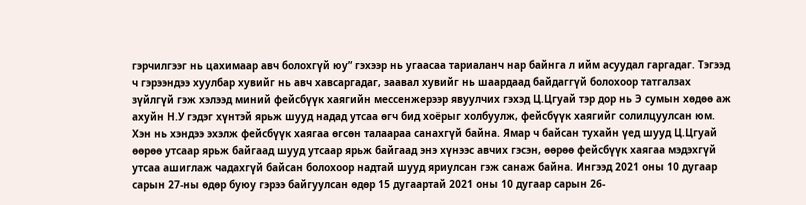гэрчилгээг нь цахимаар авч болохгүй юу” гэхээр нь угаасаа тариаланч нар байнга л ийм асуудал гаргадаг. Тэгээд ч гэрээндээ хуулбар хувийг нь авч хавсаргадаг, заавал хувийг нь шаардаад байдаггүй болохоор татгалзах зүйлгүй гэж хэлээд миний фейсбүүк хаягийн мессенжерээр явуулчих гэхэд Ц.Цгуай тэр дор нь Э сумын хөдөө аж ахуйн Н.У гэдэг хүнтэй ярьж шууд надад утсаа өгч бид хоёрыг холбуулж, фейсбүүк хаягийг солилцуулсан юм. Хэн нь хэндээ эхэлж фейсбүүк хаягаа өгсөн талаараа санахгүй байна. Ямар ч байсан тухайн үед шууд Ц.Цгуай өөрөө утсаар ярьж байгаад шууд утсаар ярьж байгаад энэ хүнээс авчих гэсэн, өөрөө фейсбүүк хаягаа мэдэхгүй утсаа ашиглаж чадахгүй байсан болохоор надтай шууд яриулсан гэж санаж байна. Ингээд 2021 оны 10 дугаар сарын 27-ны өдөр буюу гэрээ байгуулсан өдөр 15 дугаартай 2021 оны 10 дугаар сарын 26-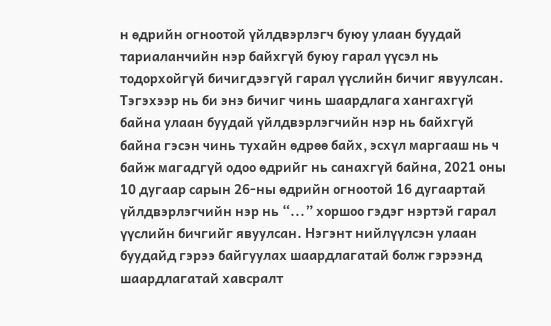н өдрийн огноотой үйлдвэрлэгч буюу улаан буудай тариаланчийн нэр байхгүй буюу гарал үүсэл нь тодорхойгүй бичигдээгүй гарал үүслийн бичиг явуулсан. Тэгэхээр нь би энэ бичиг чинь шаардлага хангахгүй байна улаан буудай үйлдвэрлэгчийн нэр нь байхгүй байна гэсэн чинь тухайн өдрөө байх, эсхүл маргааш нь ч байж магадгүй одоо өдрийг нь санахгүй байна, 2021 оны 10 дугаар сарын 26-ны өдрийн огноотой 16 дугаартай үйлдвэрлэгчийн нэр нь “...” хоршоо гэдэг нэртэй гарал үүслийн бичгийг явуулсан. Нэгэнт нийлүүлсэн улаан буудайд гэрээ байгуулах шаардлагатай болж гэрээнд шаардлагатай хавсралт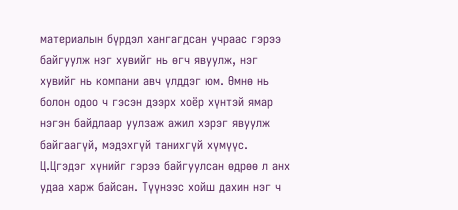материалын бүрдэл хангагдсан учраас гэрээ байгуулж нэг хувийг нь өгч явуулж, нэг хувийг нь компани авч үлддэг юм. Өмнө нь болон одоо ч гэсэн дээрх хоёр хүнтэй ямар нэгэн байдлаар уулзаж ажил хэрэг явуулж байгаагүй, мэдэхгүй танихгүй хүмүүс. Ц.Цгэдэг хүнийг гэрээ байгуулсан өдрөө л анх удаа харж байсан. Түүнээс хойш дахин нэг ч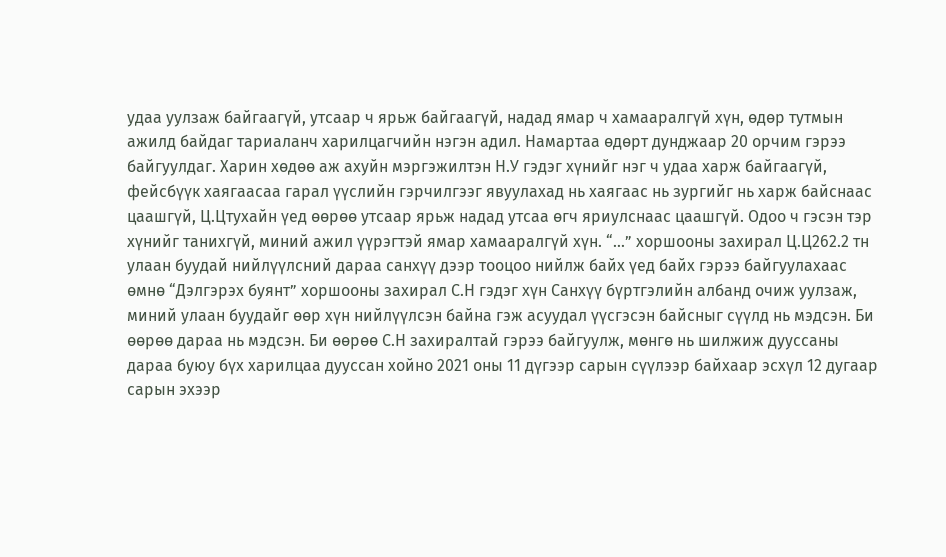удаа уулзаж байгаагүй, утсаар ч ярьж байгаагүй, надад ямар ч хамааралгүй хүн, өдөр тутмын ажилд байдаг тариаланч харилцагчийн нэгэн адил. Намартаа өдөрт дунджаар 20 орчим гэрээ байгуулдаг. Харин хөдөө аж ахуйн мэргэжилтэн Н.У гэдэг хүнийг нэг ч удаа харж байгаагүй, фейсбүүк хаягаасаа гарал үүслийн гэрчилгээг явуулахад нь хаягаас нь зургийг нь харж байснаас цаашгүй, Ц.Цтухайн үед өөрөө утсаар ярьж надад утсаа өгч яриулснаас цаашгүй. Одоо ч гэсэн тэр хүнийг танихгүй, миний ажил үүрэгтэй ямар хамааралгүй хүн. “...” хоршооны захирал Ц.Ц262.2 тн улаан буудай нийлүүлсний дараа санхүү дээр тооцоо нийлж байх үед байх гэрээ байгуулахаас өмнө “Дэлгэрэх буянт” хоршооны захирал С.Н гэдэг хүн Санхүү бүртгэлийн албанд очиж уулзаж, миний улаан буудайг өөр хүн нийлүүлсэн байна гэж асуудал үүсгэсэн байсныг сүүлд нь мэдсэн. Би өөрөө дараа нь мэдсэн. Би өөрөө С.Н захиралтай гэрээ байгуулж, мөнгө нь шилжиж дууссаны дараа буюу бүх харилцаа дууссан хойно 2021 оны 11 дүгээр сарын сүүлээр байхаар эсхүл 12 дугаар сарын эхээр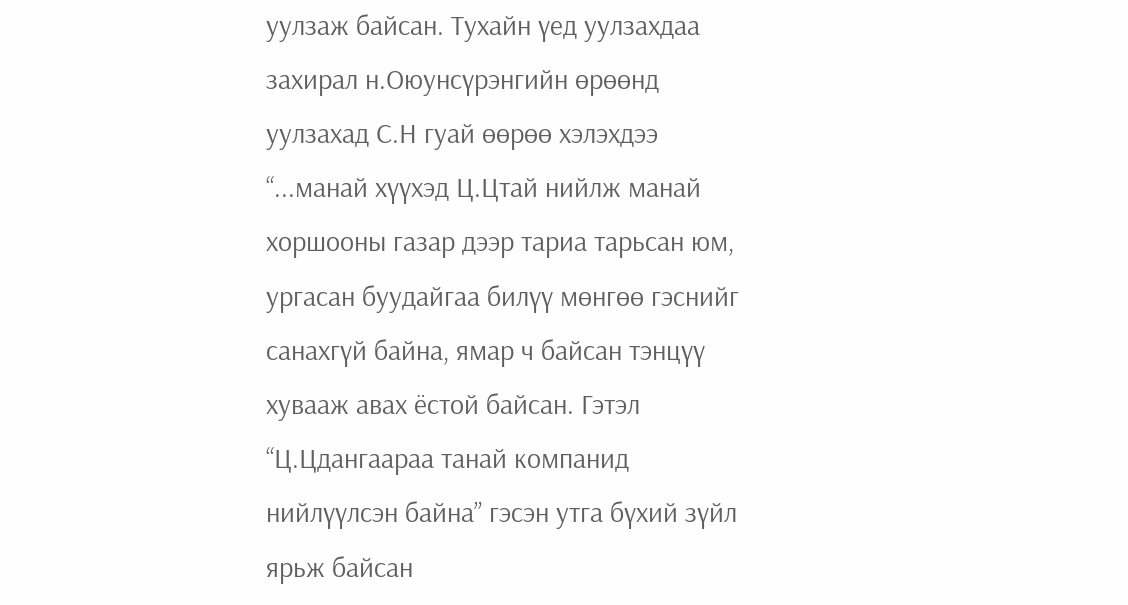уулзаж байсан. Тухайн үед уулзахдаа захирал н.Оюунсүрэнгийн өрөөнд уулзахад С.Н гуай өөрөө хэлэхдээ “...манай хүүхэд Ц.Цтай нийлж манай хоршооны газар дээр тариа тарьсан юм, ургасан буудайгаа билүү мөнгөө гэснийг санахгүй байна, ямар ч байсан тэнцүү хувааж авах ёстой байсан. Гэтэл “Ц.Цдангаараа танай компанид нийлүүлсэн байна” гэсэн утга бүхий зүйл ярьж байсан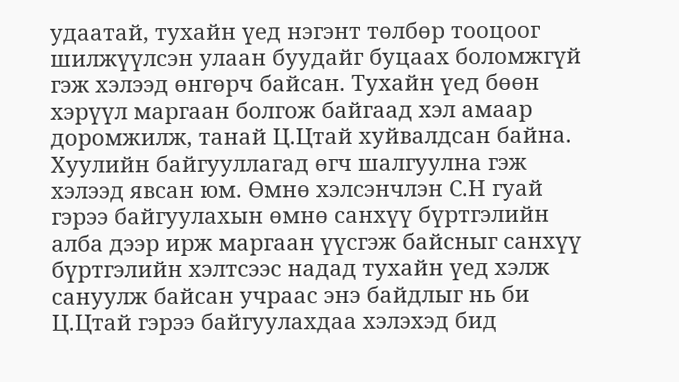удаатай, тухайн үед нэгэнт төлбөр тооцоог шилжүүлсэн улаан буудайг буцаах боломжгүй гэж хэлээд өнгөрч байсан. Тухайн үед бөөн хэрүүл маргаан болгож байгаад хэл амаар доромжилж, танай Ц.Цтай хуйвалдсан байна. Хуулийн байгууллагад өгч шалгуулна гэж хэлээд явсан юм. Өмнө хэлсэнчлэн С.Н гуай гэрээ байгуулахын өмнө санхүү бүртгэлийн алба дээр ирж маргаан үүсгэж байсныг санхүү бүртгэлийн хэлтсээс надад тухайн үед хэлж сануулж байсан учраас энэ байдлыг нь би Ц.Цтай гэрээ байгуулахдаа хэлэхэд бид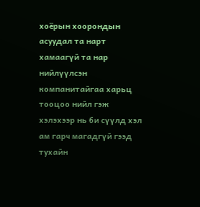хоёрын хоорондын асуудал та нарт хамаагүй та нар нийлүүлсэн компанитайгаа харьц тооцоо нийл гэж хэлэхээр нь би сүүлд хэл ам гарч магадгүй гээд тухайн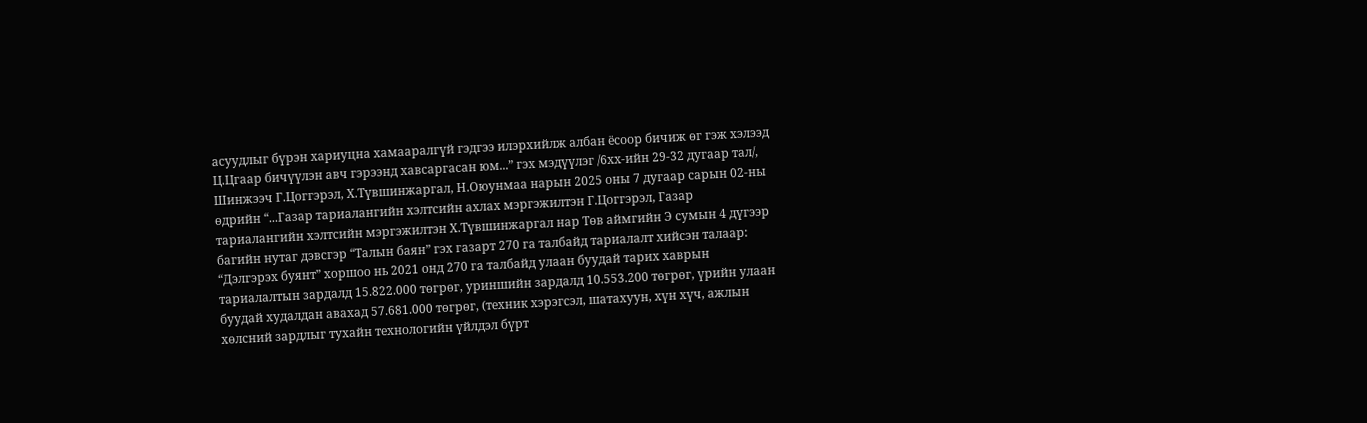асуудлыг бүрэн хариуцна хамааралгүй гэдгээ илэрхийлж албан ёсоор бичиж өг гэж хэлээд Ц.Цгаар бичүүлэн авч гэрээнд хавсаргасан юм...” гэх мэдүүлэг /6хх-ийн 29-32 дугаар тал/,
Шинжээч Г.Цоггэрэл, Х.Түвшинжаргал, Н.Оюунмаа нарын 2025 оны 7 дугаар сарын 02-ны өдрийн “...Газар тариалангийн хэлтсийн ахлах мэргэжилтэн Г.Цоггэрэл, Газар тариалангийн хэлтсийн мэргэжилтэн Х.Түвшинжаргал нар Төв аймгийн Э сумын 4 дүгээр багийн нутаг дэвсгэр “Талын баян” гэх газарт 270 га талбайд тариалалт хийсэн талаар: “Дэлгэрэх буянт” хоршоо нь 2021 онд 270 га талбайд улаан буудай тарих хаврын тариалалтын зардалд 15.822.000 төгрөг, уриншийн зардалд 10.553.200 төгрөг, үрийн улаан буудай худалдан авахад 57.681.000 төгрөг, (техник хэрэгсэл, шатахуун, хүн хүч, ажлын хөлсний зардлыг тухайн технологийн үйлдэл бүрт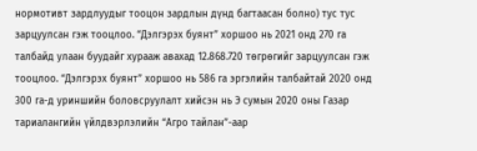нормотивт зардлуудыг тооцон зардлын дүнд багтаасан болно) тус тус зарцуулсан гэж тооцлоо. “Дэлгэрэх буянт” хоршоо нь 2021 онд 270 га талбайд улаан буудайг хурааж авахад 12.868.720 төгрөгийг зарцуулсан гэж тооцлоо. “Дэлгэрэх буянт” хоршоо нь 586 га эргэлийн талбайтай 2020 онд 300 га-д уриншийн боловсруулалт хийсэн нь Э сумын 2020 оны Газар тариалангийн үйлдвэрлэлийн “Агро тайлан”-аар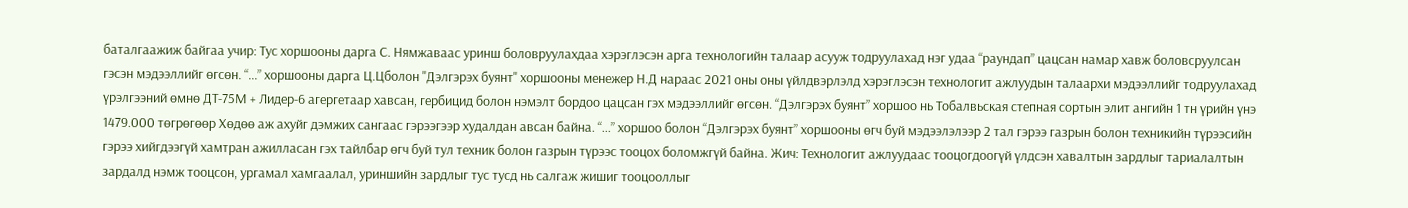баталгаажиж байгаа учир: Тус хоршооны дарга С. Нямжаваас уринш боловруулахдаа хэрэглэсэн арга технологийн талаар асууж тодруулахад нэг удаа “раундап” цацсан намар хавж боловсруулсан гэсэн мэдээллийг өгсөн. “...” хоршооны дарга Ц.Цболон "Дэлгэрэх буянт" хоршооны менежер Н.Д нараас 2021 оны оны үйлдвэрлэлд хэрэглэсэн технологит ажлуудын талаархи мэдээллийг тодруулахад үрэлгээний өмнө ДТ-75М + Лидер-6 агергетаар хавсан, гербицид болон нэмэлт бордоо цацсан гэх мэдээллийг өгсөн. “Дэлгэрэх буянт” хоршоо нь Тобалвьская степная сортын элит ангийн 1 тн үрийн үнэ 1479.000 төгрөгөөр Хөдөө аж ахуйг дэмжих сангаас гэрээгээр худалдан авсан байна. “...” хоршоо болон “Дэлгэрэх буянт” хоршооны өгч буй мэдээлэлээр 2 тал гэрээ газрын болон техникийн түрээсийн гэрээ хийгдээгүй хамтран ажилласан гэх тайлбар өгч буй тул техник болон газрын түрээс тооцох боломжгүй байна. Жич: Технологит ажлуудаас тооцогдоогүй үлдсэн хавалтын зардлыг тариалалтын зардалд нэмж тооцсон, ургамал хамгаалал, уриншийн зардлыг тус тусд нь салгаж жишиг тооцооллыг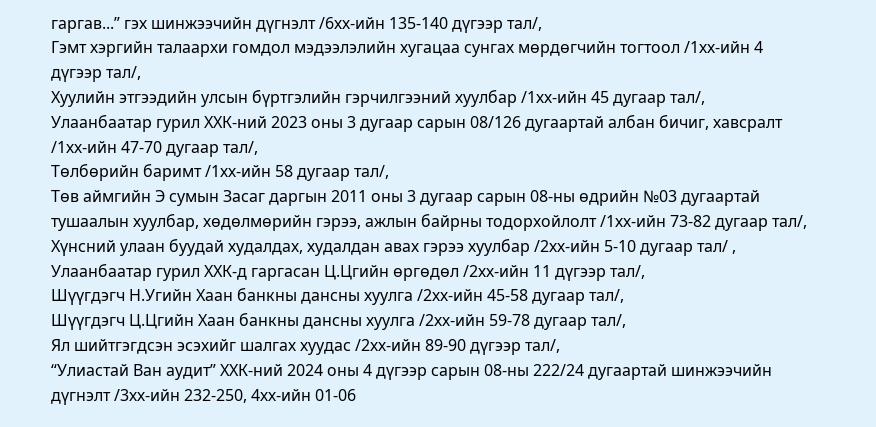гаргав...” гэх шинжээчийн дүгнэлт /6хх-ийн 135-140 дүгээр тал/,
Гэмт хэргийн талаархи гомдол мэдээлэлийн хугацаа сунгах мөрдөгчийн тогтоол /1хх-ийн 4 дүгээр тал/,
Хуулийн этгээдийн улсын бүртгэлийн гэрчилгээний хуулбар /1хх-ийн 45 дугаар тал/,
Улаанбаатар гурил ХХК-ний 2023 оны 3 дугаар сарын 08/126 дугаартай албан бичиг, хавсралт /1хх-ийн 47-70 дугаар тал/,
Төлбөрийн баримт /1хх-ийн 58 дугаар тал/,
Төв аймгийн Э сумын Засаг даргын 2011 оны 3 дугаар сарын 08-ны өдрийн №03 дугаартай тушаалын хуулбар, хөдөлмөрийн гэрээ, ажлын байрны тодорхойлолт /1хх-ийн 73-82 дугаар тал/,
Хүнсний улаан буудай худалдах, худалдан авах гэрээ хуулбар /2хх-ийн 5-10 дугаар тал/ ,
Улаанбаатар гурил ХХК-д гаргасан Ц.Цгийн өргөдөл /2хх-ийн 11 дүгээр тал/,
Шүүгдэгч Н.Угийн Хаан банкны дансны хуулга /2хх-ийн 45-58 дугаар тал/,
Шүүгдэгч Ц.Цгийн Хаан банкны дансны хуулга /2хх-ийн 59-78 дугаар тал/,
Ял шийтгэгдсэн эсэхийг шалгах хуудас /2хх-ийн 89-90 дүгээр тал/,
“Улиастай Ван аудит” ХХК-ний 2024 оны 4 дүгээр сарын 08-ны 222/24 дугаартай шинжээчийн дүгнэлт /3хх-ийн 232-250, 4хх-ийн 01-06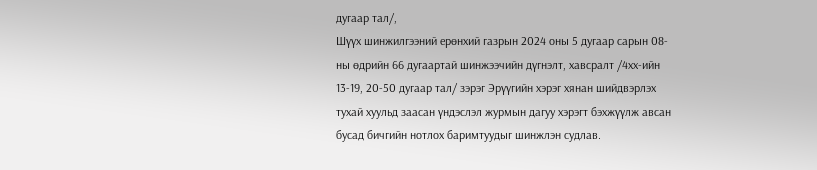дугаар тал/,
Шүүх шинжилгээний ерөнхий газрын 2024 оны 5 дугаар сарын 08-ны өдрийн 66 дугаартай шинжээчийн дүгнэлт, хавсралт /4хх-ийн 13-19, 20-50 дугаар тал/ зэрэг Эрүүгийн хэрэг хянан шийдвэрлэх тухай хуульд заасан үндэслэл журмын дагуу хэрэгт бэхжүүлж авсан бусад бичгийн нотлох баримтуудыг шинжлэн судлав.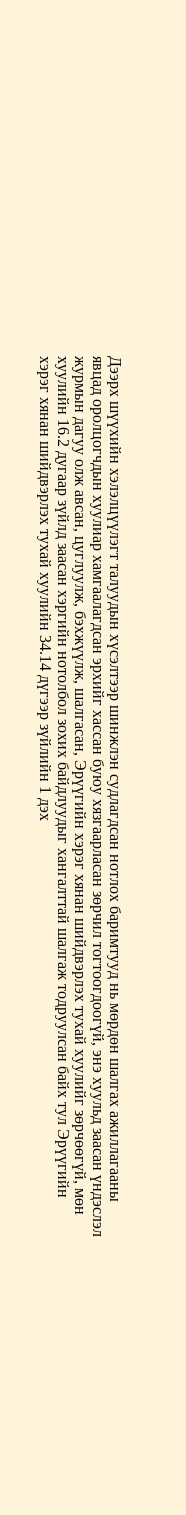Дээрх шүүхийн хэлэлцүүлэгт талуудын хүсэлтээр шинжлэн судлагдсан нотлох баримтууд нь мөрдөн шалгах ажиллагааны явцад оролцогчдын хуулиар хамгаалагдсан эрхийг хассан буюу хязгаарласан зөрчил тогтоогдоогүй, энэ хуульд заасан үндэслэл журмын дагуу олж авсан, цуглуулж, бэхжүүлж, шалгасан, Эрүүгийн хэрэг хянан шийдвэрлэх тухай хуулийг зөрчөөгүй, мөн хуулийн 16.2 дугаар зүйлд заасан хэргийн нотолбол зохих байдлуудыг хангалттай шалгаж тодруулсан байх тул Эрүүгийн хэрэг хянан шийдвэрлэх тухай хуулийн 34.14 дүгээр зүйлийн 1 дэх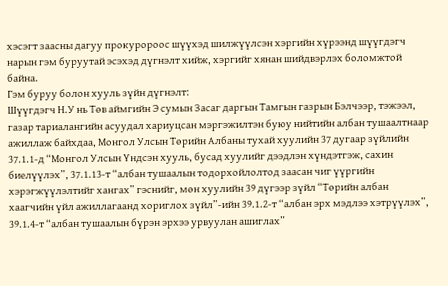хэсэгт заасны дагуу прокуророос шүүхэд шилжүүлсэн хэргийн хүрээнд шүүгдэгч нарын гэм буруутай эсэхэд дүгнэлт хийж, хэргийг хянан шийдвэрлэх боломжтой байна.
Гэм буруу болон хууль зүйн дүгнэлт:
Шүүгдэгч Н.У нь Төв аймгийн Э сумын Засаг даргын Тамгын газрын Бэлчээр, тэжээл, газар тариалангийн асуудал хариуцсан мэргэжилтэн буюу нийтийн албан тушаалтнаар ажиллаж байхдаа, Монгол Улсын Төрийн Албаны тухай хуулийн 37 дугаар зүйлийн 37.1.1-д “Монгол Улсын Үндсэн хууль, бусад хуулийг дээдлэн хүндэтгэж, сахин биелүүлэх”, 37.1.13-т “албан тушаалын тодорхойлолтод заасан чиг үүргийн хэрэгжүүлэлтийг хангах” гэснийг, мөн хуулийн 39 дүгээр зүйл “Төрийн албан хаагчийн үйл ажиллагаанд хориглох зүйл”-ийн 39.1.2-т “албан эрх мэдлээ хэтрүүлэх”, 39.1.4-т “албан тушаалын бүрэн эрхээ урвуулан ашиглах”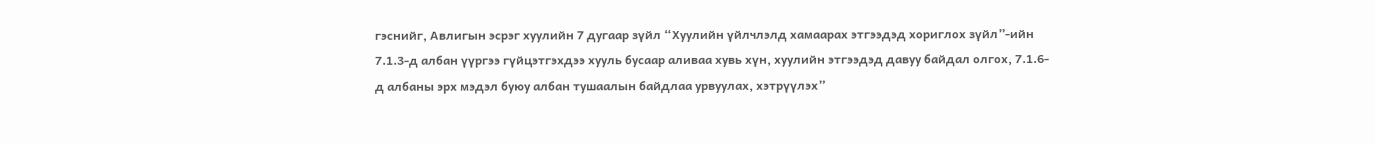гэснийг, Авлигын эсрэг хуулийн 7 дугаар зүйл “Хуулийн үйлчлэлд хамаарах этгээдэд хориглох зүйл”-ийн 7.1.3-д албан үүргээ гүйцэтгэхдээ хууль бусаар аливаа хувь хүн, хуулийн этгээдэд давуу байдал олгох, 7.1.6-д албаны эрх мэдэл буюу албан тушаалын байдлаа урвуулах, хэтрүүлэх”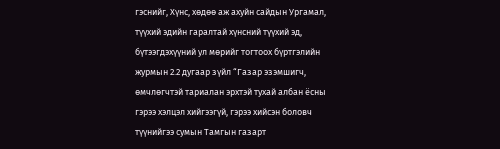гэснийг, Хүнс, хөдөө аж ахуйн сайдын Ургамал, түүхий эдийн гаралтай хүнсний түүхий эд, бүтээгдэхүүний ул мөрийг тогтоох бүртгэлийн журмын 2.2 дугаар зүйл “Газар эзэмшигч, өмчлөгчтэй тариалан эрхтэй тухай албан ёсны гэрээ хэлцэл хийгээгүй, гэрээ хийсэн боловч түүнийгээ сумын Тамгын газарт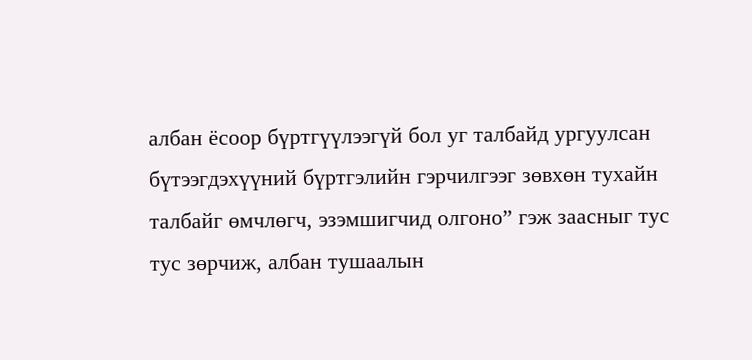албан ёсоор бүртгүүлээгүй бол уг талбайд ургуулсан бүтээгдэхүүний бүртгэлийн гэрчилгээг зөвхөн тухайн талбайг өмчлөгч, эзэмшигчид олгоно” гэж заасныг тус тус зөрчиж, албан тушаалын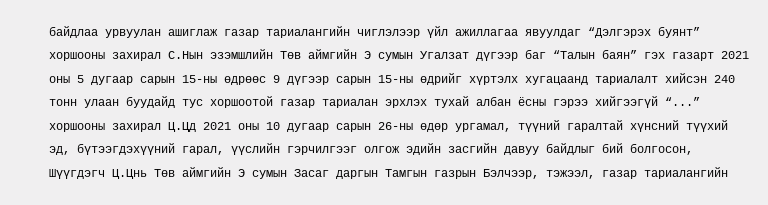байдлаа урвуулан ашиглаж газар тариалангийн чиглэлээр үйл ажиллагаа явуулдаг “Дэлгэрэх буянт” хоршооны захирал С.Нын эзэмшлийн Төв аймгийн Э сумын Угалзат дүгээр баг “Талын баян” гэх газарт 2021 оны 5 дугаар сарын 15-ны өдрөөс 9 дүгээр сарын 15-ны өдрийг хүртэлх хугацаанд тариалалт хийсэн 240 тонн улаан буудайд тус хоршоотой газар тариалан эрхлэх тухай албан ёсны гэрээ хийгээгүй “...” хоршооны захирал Ц.Цд 2021 оны 10 дугаар сарын 26-ны өдөр ургамал, түүний гаралтай хүнсний түүхий эд, бүтээгдэхүүний гарал, үүслийн гэрчилгээг олгож эдийн засгийн давуу байдлыг бий болгосон,
Шүүгдэгч Ц.Цнь Төв аймгийн Э сумын Засаг даргын Тамгын газрын Бэлчээр, тэжээл, газар тариалангийн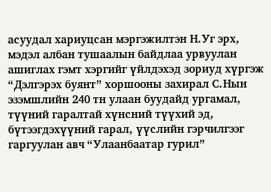асуудал хариуцсан мэргэжилтэн Н.Уг эрх, мэдэл албан тушаалын байдлаа урвуулан ашиглах гэмт хэргийг үйлдэхэд зориуд хүргэж “Дэлгэрэх буянт” хоршооны захирал С.Нын эзэмшлийн 240 тн улаан буудайд ургамал, түүний гаралтай хүнсний түүхий эд, бүтээгдэхүүний гарал, үүслийн гэрчилгээг гаргуулан авч “Улаанбаатар гурил”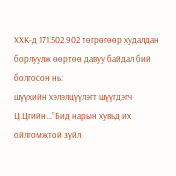ХХК-д 171.502.902 төгрөгөөр худалдан борлуулж өөртөө давуу байдал бий болгосон нь:
шүүхийн хэлэлцүүлэгт шүүгдэгч Ц.Цгийн...”Бид нарын хувьд их ойлгомжтой зүйл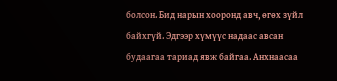болсон. Бид нарын хооронд авч, өгөх зүйл байхгүй. Эдгээр хүмүүс надаас авсан будаагаа тариад явж байгаа. Анхнаасаа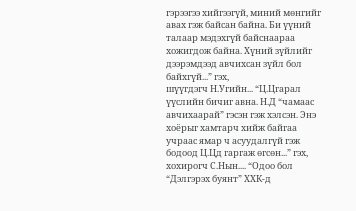гэрээгээ хийгээгүй, миний мөнгийг авах гэж байсан байна. Би үүний талаар мэдэхгүй байснаараа хожигдож байна. Хүний зүйлийг дээрэмдээд авчихсан зүйл бол байхгүй...” гэх,
шүүгдэгч Н.Угийн... “Ц.Цгарал үүслийн бичиг авна. Н.Д “чамаас авчихаарай” гэсэн гэж хэлсэн. Энэ хоёрыг хамтарч хийж байгаа учраас ямар ч асуудалгүй гэж бодоод Ц.Цд гаргаж өгсөн...” гэх,
хохирогч С.Нын.... “Одоо бол “Дэлгэрэх буянт” ХХК-д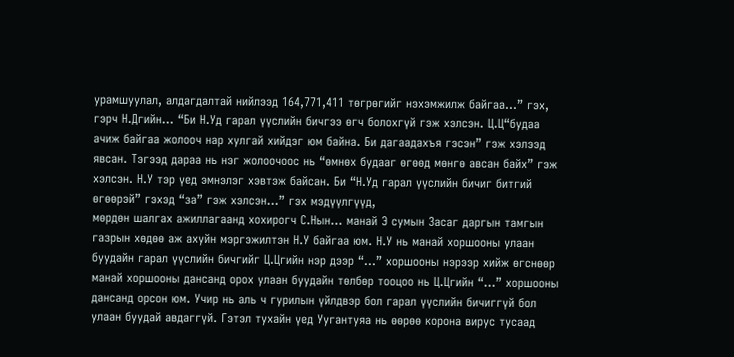урамшуулал, алдагдалтай нийлээд 164,771,411 төгрөгийг нэхэмжилж байгаа...” гэх,
гэрч Н.Дгийн... “Би Н.Уд гарал үүслийн бичгээ өгч болохгүй гэж хэлсэн. Ц.Ц“будаа ачиж байгаа жолооч нар хулгай хийдэг юм байна. Би дагаадахъя гэсэн” гэж хэлээд явсан. Тэгээд дараа нь нэг жолоочоос нь “өмнөх будааг өгөөд мөнгө авсан байх” гэж хэлсэн. Н.У тэр үед эмнэлэг хэвтэж байсан. Би “Н.Уд гарал үүслийн бичиг битгий өгөөрэй” гэхэд “за” гэж хэлсэн...” гэх мэдүүлгүүд,
мөрдөн шалгах ажиллагаанд хохирогч С.Нын... манай Э сумын Засаг даргын тамгын газрын хөдөө аж ахуйн мэргэжилтэн Н.У байгаа юм. Н.У нь манай хоршооны улаан буудайн гарал үүслийн бичгийг Ц.Цгийн нэр дээр “...” хоршооны нэрээр хийж өгснөөр манай хоршооны дансанд орох улаан буудайн төлбөр тооцоо нь Ц.Цгийн “...” хоршооны дансанд орсон юм. Учир нь аль ч гурилын үйлдвэр бол гарал үүслийн бичиггүй бол улаан буудай авдаггүй. Гэтэл тухайн үед Уугантуяа нь өөрөө корона вирус тусаад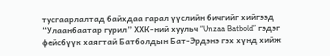тусгаарлалтад байхдаа гарал үүслийн бичгийг хийгээд “Улаанбаатар гурил” ХХК-ний хуульч “Unzaa Batbold” гэдэг фейсбүүк хаягтай Батболдын Бат-Эрдэнэ гэх хүнд хийж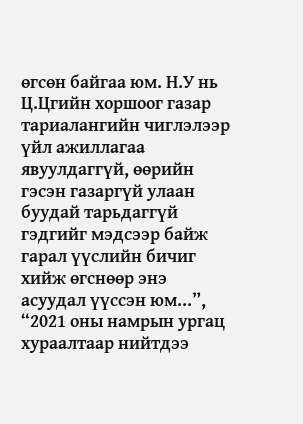өгсөн байгаа юм. Н.У нь Ц.Цгийн хоршоог газар тариалангийн чиглэлээр үйл ажиллагаа явуулдаггүй, өөрийн гэсэн газаргүй улаан буудай тарьдаггүй гэдгийг мэдсээр байж гарал үүслийн бичиг хийж өгснөөр энэ асуудал үүссэн юм...”,
“2021 оны намрын ургац хураалтаар нийтдээ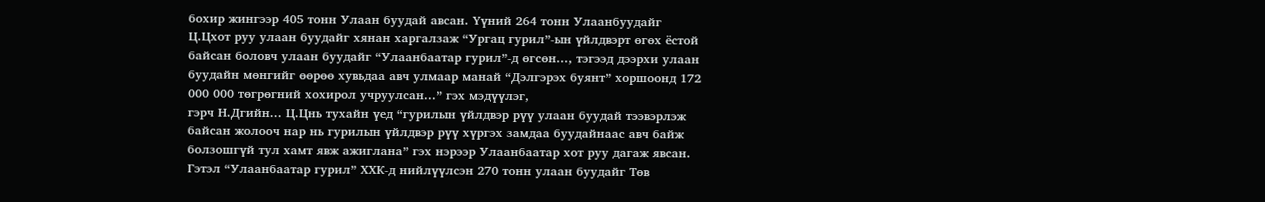бохир жингээр 405 тонн Улаан буудай авсан. Үүний 264 тонн Улаанбуудайг Ц.Цхот руу улаан буудайг хянан харгалзаж “Ургац гурил”-ын үйлдвэрт өгөх ёстой байсан боловч улаан буудайг “Улаанбаатар гурил”-д өгсөн..., тэгээд дээрхи улаан буудайн мөнгийг өөрөө хувьдаа авч улмаар манай “Дэлгэрэх буянт” хоршоонд 172 000 000 төгрөгний хохирол учруулсан...” гэх мэдүүлэг,
гэрч Н.Дгийн... Ц.Цнь тухайн үед “гурилын үйлдвэр рүү улаан буудай тээвэрлэж байсан жолооч нар нь гурилын үйлдвэр рүү хүргэх замдаа буудайнаас авч байж болзошгүй тул хамт явж ажиглана” гэх нэрээр Улаанбаатар хот руу дагаж явсан. Гэтэл “Улаанбаатар гурил” ХХК-д нийлүүлсэн 270 тонн улаан буудайг Төв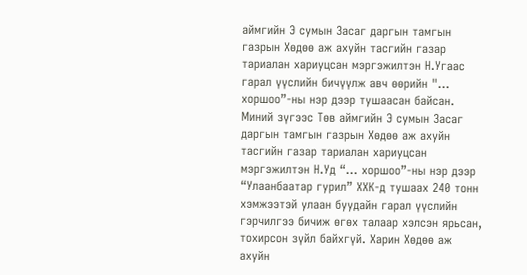аймгийн Э сумын Засаг даргын тамгын газрын Хөдөө аж ахуйн тасгийн газар тариалан хариуцсан мэргэжилтэн Н.Угаас гарал үүслийн бичүүлж авч өөрийн "... хоршоо”-ны нэр дээр тушаасан байсан. Миний зүгээс Төв аймгийн Э сумын Засаг даргын тамгын газрын Хөдөө аж ахуйн тасгийн газар тариалан хариуцсан мэргэжилтэн Н.Уд “... хоршоо”-ны нэр дээр “Улаанбаатар гурил” ХХК-д тушаах 240 тонн хэмжээтэй улаан буудайн гарал үүслийн гэрчилгээ бичиж өгөх талаар хэлсэн ярьсан, тохирсон зүйл байхгүй. Харин Хөдөө аж ахуйн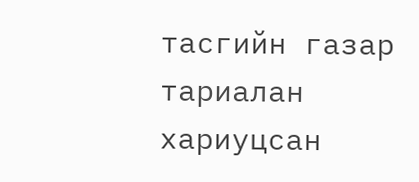тасгийн газар тариалан хариуцсан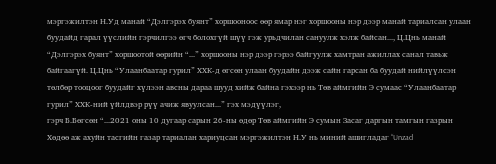мэргэжилтэн Н.Уд манай “Дэлгэрэх буянт” хоршооноос өөр ямар нэг хоршооны нэр дээр манай тариалсан улаан буудайд гарал үүслийн гэрчилгээ өгч болохгүй шүү гэж урьдчилан сануулж хэлж байсан..., Ц.Цнь манай “Дэлгэрэх буянт” хоршоотой өөрийн “...” хоршооны нэр дээр гэрээ байгуулж хамтран ажиллах санал тавьж байгаагүй. Ц.Цнь “Улаанбаатар гурил” ХХК-д өгсөн улаан буудайн дээж сайн гарсан ба буудай нийлүүлсэн төлбөр тооцоог буудайг хүлээн авсны дараа шууд хийж байна гэхээр нь Төв аймгийн Э сумаас “Улаанбаатар гурил” ХХК-ний үйлдвэр рүү ачиж явуулсан...” гэх мэдүүлэг,
гэрч Б.Бөгсөн “...2021 оны 10 дугаар сарын 26-ны өдөр Төв аймгийн Э сумын Засаг даргын тамгын газрын Хөдөө аж ахуйн тасгийн газар тариалан хариуцсан мэргэжилтэн Н.У нь миний ашигладаг “Unzad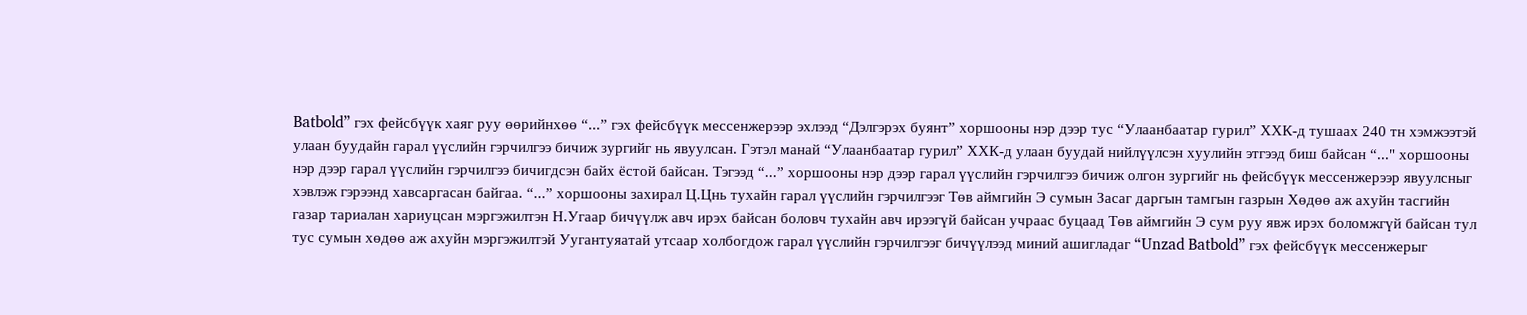Batbold” гэх фейсбүүк хаяг руу өөрийнхөө “...” гэх фейсбүүк мессенжерээр эхлээд “Дэлгэрэх буянт” хоршооны нэр дээр тус “Улаанбаатар гурил” ХХК-д тушаах 240 тн хэмжээтэй улаан буудайн гарал үүслийн гэрчилгээ бичиж зургийг нь явуулсан. Гэтэл манай “Улаанбаатар гурил” ХХК-д улаан буудай нийлүүлсэн хуулийн этгээд биш байсан “..." хоршооны нэр дээр гарал үүслийн гэрчилгээ бичигдсэн байх ёстой байсан. Тэгээд “...” хоршооны нэр дээр гарал үүслийн гэрчилгээ бичиж олгон зургийг нь фейсбүүк мессенжерээр явуулсныг хэвлэж гэрээнд хавсаргасан байгаа. “...” хоршооны захирал Ц.Цнь тухайн гарал үүслийн гэрчилгээг Төв аймгийн Э сумын Засаг даргын тамгын газрын Хөдөө аж ахуйн тасгийн газар тариалан хариуцсан мэргэжилтэн Н.Угаар бичүүлж авч ирэх байсан боловч тухайн авч ирээгүй байсан учраас буцаад Төв аймгийн Э сум руу явж ирэх боломжгүй байсан тул тус сумын хөдөө аж ахуйн мэргэжилтэй Уугантуяатай утсаар холбогдож гарал үүслийн гэрчилгээг бичүүлээд миний ашигладаг “Unzad Batbold” гэх фейсбүүк мессенжерыг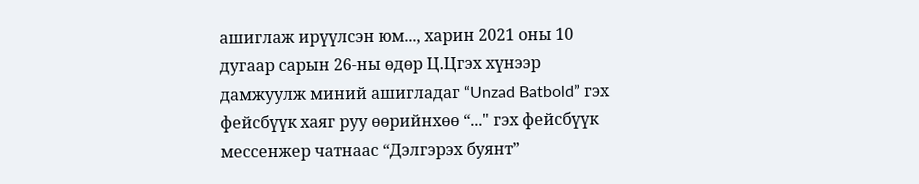ашиглаж ирүүлсэн юм..., харин 2021 оны 10 дугаар сарын 26-ны өдөр Ц.Цгэх хүнээр дамжуулж миний ашигладаг “Unzad Batbold” гэх фейсбүүк хаяг руу өөрийнхөө “..." гэх фейсбүүк мессенжер чатнаас “Дэлгэрэх буянт”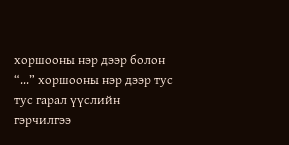хоршооны нэр дээр болон “...” хоршооны нэр дээр тус тус гарал үүслийн гэрчилгээ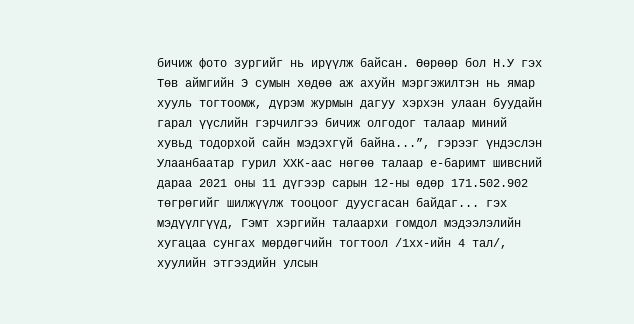бичиж фото зургийг нь ирүүлж байсан. Өөрөөр бол Н.У гэх Төв аймгийн Э сумын хөдөө аж ахуйн мэргэжилтэн нь ямар хууль тогтоомж, дүрэм журмын дагуу хэрхэн улаан буудайн гарал үүслийн гэрчилгээ бичиж олгодог талаар миний хувьд тодорхой сайн мэдэхгүй байна...”, гэрээг үндэслэн Улаанбаатар гурил ХХК-аас нөгөө талаар е-баримт шивсний дараа 2021 оны 11 дүгээр сарын 12-ны өдөр 171.502.902 төгрөгийг шилжүүлж тооцоог дуусгасан байдаг... гэх мэдүүлгүүд, Гэмт хэргийн талаархи гомдол мэдээлэлийн хугацаа сунгах мөрдөгчийн тогтоол /1хх-ийн 4 тал/, хуулийн этгээдийн улсын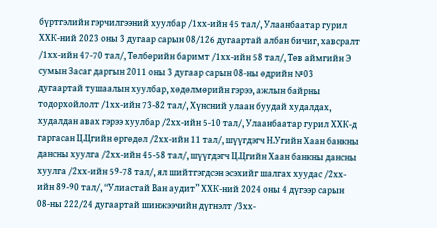бүртгэлийн гэрчилгээний хуулбар /1хх-ийн 45 тал/, Улаанбаатар гурил ХХК-ний 2023 оны 3 дугаар сарын 08/126 дугаартай албан бичиг, хавсралт /1хх-ийн 47-70 тал/, Төлбөрийн баримт /1хх-ийн 58 тал/, Төв аймгийн Э сумын Засаг даргын 2011 оны 3 дугаар сарын 08-ны өдрийн №03 дугаартай тушаалын хуулбар, хөдөлмөрийн гэрээ, ажлын байрны тодорхойлолт /1хх-ийн 73-82 тал/, Хүнсний улаан буудай худалдах, худалдан авах гэрээ хуулбар /2хх-ийн 5-10 тал/, Улаанбаатар гурил ХХК-д гаргасан Ц.Цгийн өргөдөл /2хх-ийн 11 тал/, шүүгдэгч Н.Угийн Хаан банкны дансны хуулга /2хх-ийн 45-58 тал/, шүүгдэгч Ц.Цгийн Хаан банкны дансны хуулга /2хх-ийн 59-78 тал/, ял шийтгэгдсэн эсэхийг шалгах хуудас /2хх-ийн 89-90 тал/, “Улиастай Ван аудит” ХХК-ний 2024 оны 4 дүгээр сарын 08-ны 222/24 дугаартай шинжээчийн дүгнэлт /3хх-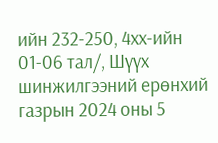ийн 232-250, 4хх-ийн 01-06 тал/, Шүүх шинжилгээний ерөнхий газрын 2024 оны 5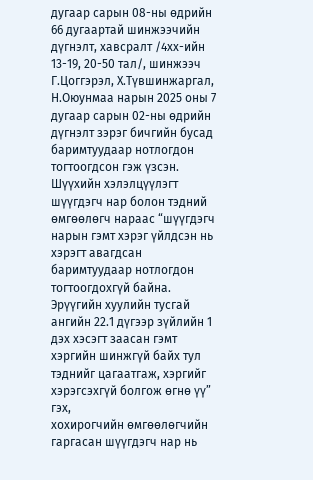дугаар сарын 08-ны өдрийн 66 дугаартай шинжээчийн дүгнэлт, хавсралт /4хх-ийн 13-19, 20-50 тал/, шинжээч Г.Цоггэрэл, Х.Түвшинжаргал, Н.Оюунмаа нарын 2025 оны 7 дугаар сарын 02-ны өдрийн дүгнэлт зэрэг бичгийн бусад баримтуудаар нотлогдон тогтоогдсон гэж үзсэн.
Шүүхийн хэлэлцүүлэгт шүүгдэгч нар болон тэдний өмгөөлөгч нараас “шүүгдэгч нарын гэмт хэрэг үйлдсэн нь хэрэгт авагдсан баримтуудаар нотлогдон тогтоогдохгүй байна. Эрүүгийн хуулийн тусгай ангийн 22.1 дүгээр зүйлийн 1 дэх хэсэгт заасан гэмт хэргийн шинжгүй байх тул тэднийг цагаатгаж, хэргийг хэрэгсэхгүй болгож өгнө үү” гэх,
хохирогчийн өмгөөлөгчийн гаргасан шүүгдэгч нар нь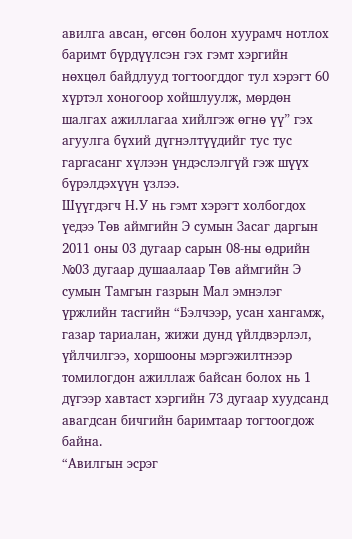авилга авсан, өгсөн болон хуурамч нотлох баримт бүрдүүлсэн гэх гэмт хэргийн нөхцөл байдлууд тогтоогддог тул хэрэгт 60 хүртэл хоногоор хойшлуулж, мөрдөн шалгах ажиллагаа хийлгэж өгнө үү” гэх агуулга бүхий дүгнэлтүүдийг тус тус гаргасанг хүлээн үндэслэлгүй гэж шүүх бүрэлдэхүүн үзлээ.
Шүүгдэгч Н.У нь гэмт хэрэгт холбогдох үедээ Төв аймгийн Э сумын Засаг даргын 2011 оны 03 дугаар сарын 08-ны өдрийн №03 дугаар душаалаар Төв аймгийн Э сумын Тамгын газрын Мал эмнэлэг үржлийн тасгийн “Бэлчээр, усан хангамж, газар тариалан, жижи дунд үйлдвэрлэл, үйлчилгээ, хоршооны мэргэжилтнээр томилогдон ажиллаж байсан болох нь 1 дүгээр хавтаст хэргийн 73 дугаар хуудсанд авагдсан бичгийн баримтаар тогтоогдож байна.
“Авилгын эсрэг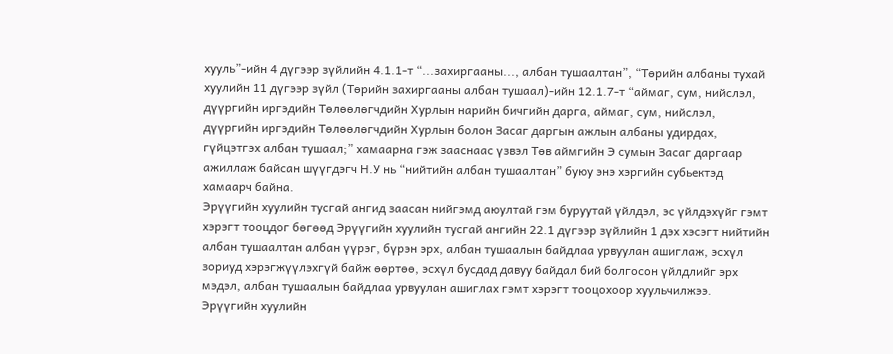хууль”-ийн 4 дүгээр зүйлийн 4.1.1-т “...захиргааны..., албан тушаалтан”, “Төрийн албаны тухай хуулийн 11 дүгээр зүйл (Төрийн захиргааны албан тушаал)-ийн 12.1.7-т “аймаг, сум, нийслэл, дүүргийн иргэдийн Төлөөлөгчдийн Хурлын нарийн бичгийн дарга, аймаг, сум, нийслэл, дүүргийн иргэдийн Төлөөлөгчдийн Хурлын болон Засаг даргын ажлын албаны удирдах, гүйцэтгэх албан тушаал;” хамаарна гэж зааснаас үзвэл Төв аймгийн Э сумын Засаг даргаар ажиллаж байсан шүүгдэгч Н.У нь “нийтийн албан тушаалтан” буюу энэ хэргийн субьектэд хамаарч байна.
Эрүүгийн хуулийн тусгай ангид заасан нийгэмд аюултай гэм буруутай үйлдэл, эс үйлдэхүйг гэмт хэрэгт тооцдог бөгөөд Эрүүгийн хуулийн тусгай ангийн 22.1 дүгээр зүйлийн 1 дэх хэсэгт нийтийн албан тушаалтан албан үүрэг, бүрэн эрх, албан тушаалын байдлаа урвуулан ашиглаж, эсхүл зориуд хэрэгжүүлэхгүй байж өөртөө, эсхүл бусдад давуу байдал бий болгосон үйлдлийг эрх мэдэл, албан тушаалын байдлаа урвуулан ашиглах гэмт хэрэгт тооцохоор хуульчилжээ.
Эрүүгийн хуулийн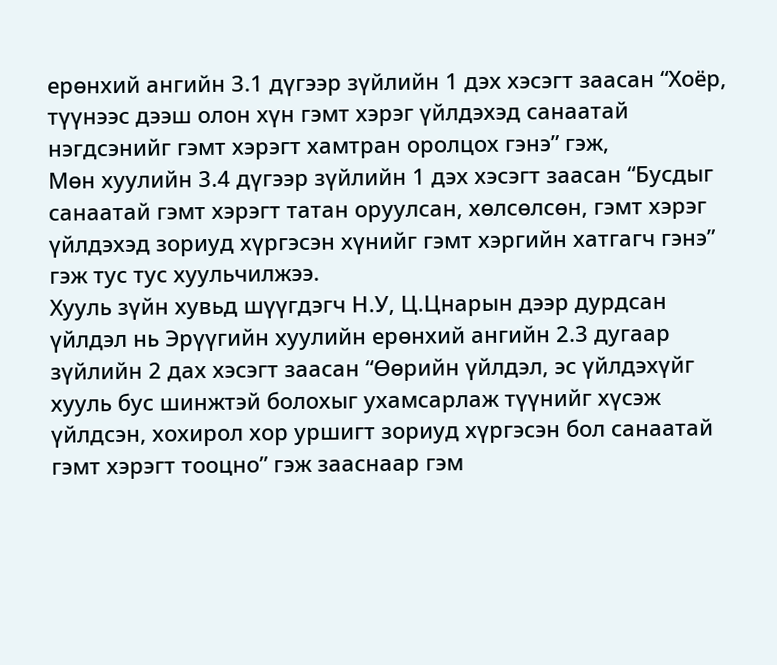ерөнхий ангийн 3.1 дүгээр зүйлийн 1 дэх хэсэгт заасан “Хоёр, түүнээс дээш олон хүн гэмт хэрэг үйлдэхэд санаатай нэгдсэнийг гэмт хэрэгт хамтран оролцох гэнэ” гэж,
Мөн хуулийн 3.4 дүгээр зүйлийн 1 дэх хэсэгт заасан “Бусдыг санаатай гэмт хэрэгт татан оруулсан, хөлсөлсөн, гэмт хэрэг үйлдэхэд зориуд хүргэсэн хүнийг гэмт хэргийн хатгагч гэнэ” гэж тус тус хуульчилжээ.
Хууль зүйн хувьд шүүгдэгч Н.У, Ц.Цнарын дээр дурдсан үйлдэл нь Эрүүгийн хуулийн ерөнхий ангийн 2.3 дугаар зүйлийн 2 дах хэсэгт заасан “Өөрийн үйлдэл, эс үйлдэхүйг хууль бус шинжтэй болохыг ухамсарлаж түүнийг хүсэж үйлдсэн, хохирол хор уршигт зориуд хүргэсэн бол санаатай гэмт хэрэгт тооцно” гэж зааснаар гэм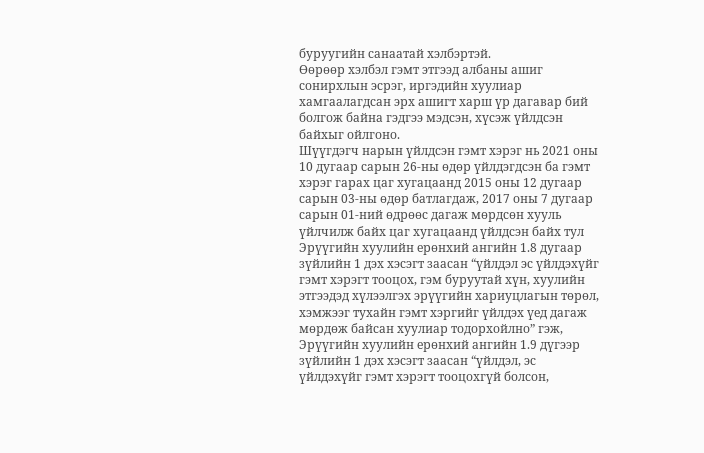буруугийн санаатай хэлбэртэй.
Өөрөөр хэлбэл гэмт этгээд албаны ашиг сонирхлын эсрэг, иргэдийн хуулиар хамгаалагдсан эрх ашигт харш үр дагавар бий болгож байна гэдгээ мэдсэн, хүсэж үйлдсэн байхыг ойлгоно.
Шүүгдэгч нарын үйлдсэн гэмт хэрэг нь 2021 оны 10 дугаар сарын 26-ны өдөр үйлдэгдсэн ба гэмт хэрэг гарах цаг хугацаанд 2015 оны 12 дугаар сарын 03-ны өдөр батлагдаж, 2017 оны 7 дугаар сарын 01-ний өдрөөс дагаж мөрдсөн хууль үйлчилж байх цаг хугацаанд үйлдсэн байх тул Эрүүгийн хуулийн ерөнхий ангийн 1.8 дугаар зүйлийн 1 дэх хэсэгт заасан “үйлдэл эс үйлдэхүйг гэмт хэрэгт тооцох, гэм буруутай хүн, хуулийн этгээдэд хүлээлгэх эрүүгийн хариуцлагын төрөл, хэмжээг тухайн гэмт хэргийг үйлдэх үед дагаж мөрдөж байсан хуулиар тодорхойлно” гэж,
Эрүүгийн хуулийн ерөнхий ангийн 1.9 дүгээр зүйлийн 1 дэх хэсэгт заасан “үйлдэл, эс үйлдэхүйг гэмт хэрэгт тооцохгүй болсон,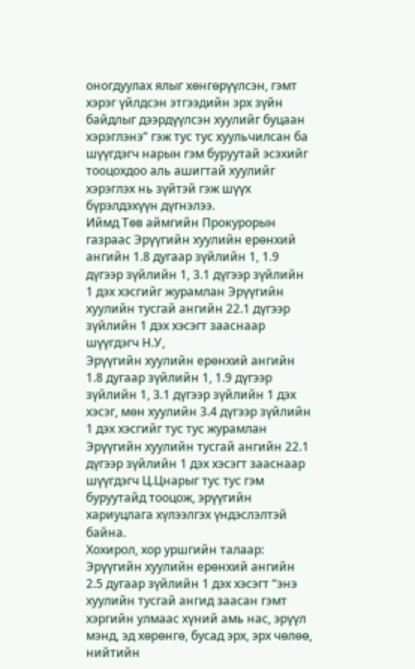оногдуулах ялыг хөнгөрүүлсэн, гэмт хэрэг үйлдсэн этгээдийн эрх зүйн байдлыг дээрдүүлсэн хуулийг буцаан хэрэглэнэ” гэж тус тус хуульчилсан ба шүүгдэгч нарын гэм буруутай эсэхийг тооцохдоо аль ашигтай хуулийг хэрэглэх нь зүйтэй гэж шүүх бүрэлдэхүүн дүгнэлээ.
Иймд Төв аймгийн Прокурорын газраас Эрүүгийн хуулийн ерөнхий ангийн 1.8 дугаар зүйлийн 1, 1.9 дүгээр зүйлийн 1, 3.1 дүгээр зүйлийн 1 дэх хэсгийг журамлан Эрүүгийн хуулийн тусгай ангийн 22.1 дүгээр зүйлийн 1 дэх хэсэгт зааснаар шүүгдэгч Н.У,
Эрүүгийн хуулийн ерөнхий ангийн 1.8 дугаар зүйлийн 1, 1.9 дүгээр зүйлийн 1, 3.1 дүгээр зүйлийн 1 дэх хэсэг, мөн хуулийн 3.4 дүгээр зүйлийн 1 дэх хэсгийг тус тус журамлан Эрүүгийн хуулийн тусгай ангийн 22.1 дүгээр зүйлийн 1 дэх хэсэгт зааснаар шүүгдэгч Ц.Цнарыг тус тус гэм буруутайд тооцож, эрүүгийн хариуцлага хүлээлгэх үндэслэлтэй байна.
Хохирол, хор уршгийн талаар:
Эрүүгийн хуулийн ерөнхий ангийн 2.5 дугаар зүйлийн 1 дэх хэсэгт “энэ хуулийн тусгай ангид заасан гэмт хэргийн улмаас хүний амь нас, эрүүл мэнд, эд хөрөнгө, бусад эрх, эрх чөлөө, нийтийн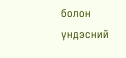болон үндэсний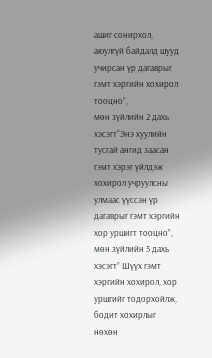ашиг сонирхол, аюулгүй байдалд шууд учирсан үр дагаврыг гэмт хэргийн хохирол тооцно”,
мөн зүйлийн 2 дахь хэсэгт“Энэ хуулийн тусгай ангид заасан гэмт хэрэг үйлдэж хохирол учруулсны улмаас үүссэн үр дагаврыг гэмт хэргийн хор уршигт тооцно”,
мөн зүйлийн 5 дахь хэсэгт” Шүүх гэмт хэргийн хохирол, хор уршгийг тодорхойлж, бодит хохирлыг нөхөн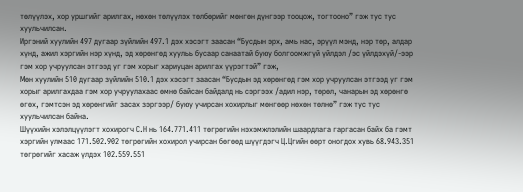төлүүлэх, хор уршгийг арилгах, нөхөн төлүүлэх төлбөрийг мөнгөн дүнгээр тооцож, тогтооно” гэж тус тус хуульчилсан.
Иргэний хуулийн 497 дугаар зүйлийн 497.1 дэх хэсэгт заасан “Бусдын эрх, амь нас, эрүүл мэнд, нэр төр, алдар хүнд, ажил хэргийн нэр хүнд, эд хөрөнгөд хуульь бусаар санаатай буюу болгоомжгүй үйлдэл /эс үйлдэхүй/-ээр гэм хор учруулсан этгээд уг гэм хорыг хариуцан арилгах үүрэгтэй” гэж,
Мөн хуулийн 510 дугаар зүйлийн 510.1 дэх хэсэгт заасан “Бусдын эд хөрөнгөд гэм хор учруулсан этгээд уг гэм хорыг арилгахдаа гэм хор учруулахаас өмнө байсан байдалд нь сэргээх /адил нэр, төрөл, чанарын эд хөрөнгө өгөх, гэмтсэн эд хөрөнгийг засах зэргээр/ буюу учирсан хохирлыг мөнгөөр нөхөн төлнө” гэж тус тус хуульчилсан байна.
Шүүхийн хэлэлцүүлэгт хохирогч С.Н нь 164.771.411 төгрөгийн нэхэмжлэлийн шаардлага гаргасан байх ба гэмт хэргийн улмаас 171.502.902 төгрөгийн хохирол учирсан бөгөөд шүүгдэгч Ц.Цгийн өөрт оногдох хувь 68.943.351 төгрөгийг хасаж үлдэх 102.559.551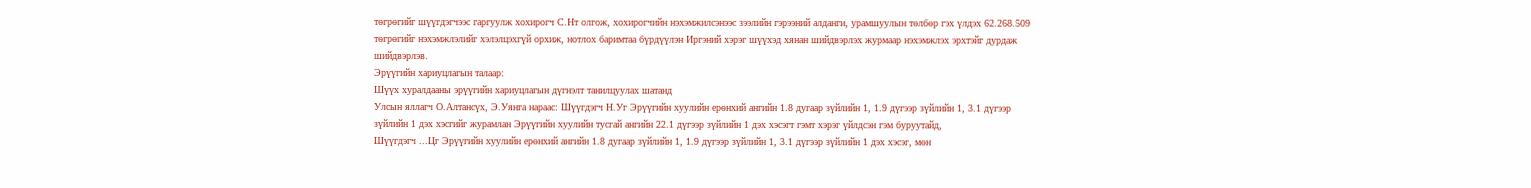төгрөгийг шүүгдэгчээс гаргуулж хохирогч С.Нт олгож, хохирогчийн нэхэмжилсэнээс зээлийн гэрээний алданги, урамшуулын төлбөр гэх үлдэх 62.268.509 төгрөгийг нэхэмжлэлийг хэлэлцэхгүй орхиж, нотлох баримтаа бүрдүүлэн Иргэний хэрэг шүүхэд хянан шийдвэрлэх журмаар нэхэмжлэх эрхтэйг дурдаж шийдвэрлэв.
Эрүүгийн хариуцлагын талаар:
Шүүх хуралдааны эрүүгийн хариуцлагын дүгнэлт танилцуулах шатанд
Улсын яллагч О.Алтансүх, Э.Уянга нараас: Шүүгдэгч Н.Уг Эрүүгийн хуулийн ерөнхий ангийн 1.8 дугаар зүйлийн 1, 1.9 дүгээр зүйлийн 1, 3.1 дүгээр зүйлийн 1 дэх хэсгийг журамлан Эрүүгийн хуулийн тусгай ангийн 22.1 дүгээр зүйлийн 1 дэх хэсэгт гэмт хэрэг үйлдсэн гэм буруутайд,
Шүүгдэгч ...Цг Эрүүгийн хуулийн ерөнхий ангийн 1.8 дугаар зүйлийн 1, 1.9 дүгээр зүйлийн 1, 3.1 дүгээр зүйлийн 1 дэх хэсэг, мөн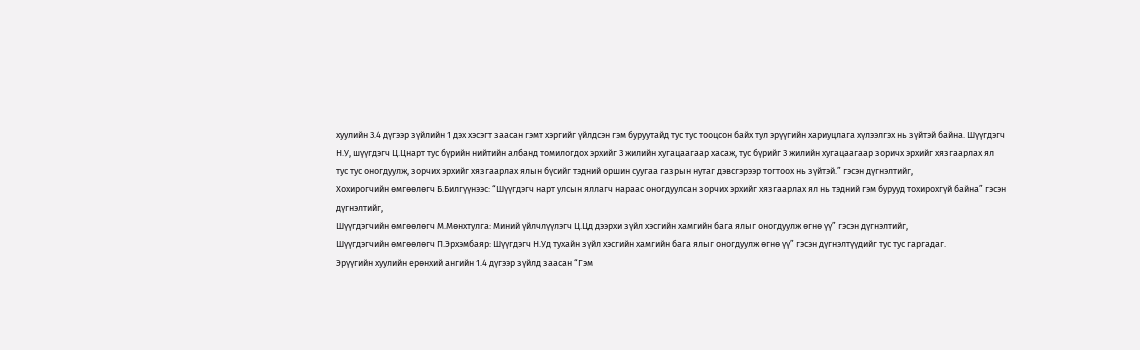хуулийн 3.4 дүгээр зүйлийн 1 дэх хэсэгт заасан гэмт хэргийг үйлдсэн гэм буруутайд тус тус тооцсон байх тул эрүүгийн хариуцлага хүлээлгэх нь зүйтэй байна. Шүүгдэгч Н.У, шүүгдэгч Ц.Цнарт тус бүрийн нийтийн албанд томилогдох эрхийг 3 жилийн хугацаагаар хасаж, тус бүрийг 3 жилийн хугацаагаар зоричх эрхийг хязгаарлах ял тус тус оногдуулж, зорчих эрхийг хязгаарлах ялын бүсийг тэдний оршин суугаа газрын нутаг дэвсгэрээр тогтоох нь зүйтэй.” гэсэн дүгнэлтийг,
Хохирогчийн өмгөөлөгч Б.Билгүүнээс: “Шүүгдэгч нарт улсын яллагч нараас оногдуулсан зорчих эрхийг хязгаарлах ял нь тэдний гэм бурууд тохирохгүй байна” гэсэн дүгнэлтийг,
Шүүгдэгчийн өмгөөлөгч М.Мөнхтулга: Миний үйлчлүүлэгч Ц.Цд дээрхи зүйл хэсгийн хамгийн бага ялыг оногдуулж өгнө үү” гэсэн дүгнэлтийг,
Шүүгдэгчийн өмгөөлөгч П.Эрхэмбаяр: Шүүгдэгч Н.Уд тухайн зүйл хэсгийн хамгийн бага ялыг оногдуулж өгнө үү” гэсэн дүгнэлтүүдийг тус тус гаргадаг.
Эрүүгийн хуулийн ерөнхий ангийн 1.4 дүгээр зүйлд заасан “Гэм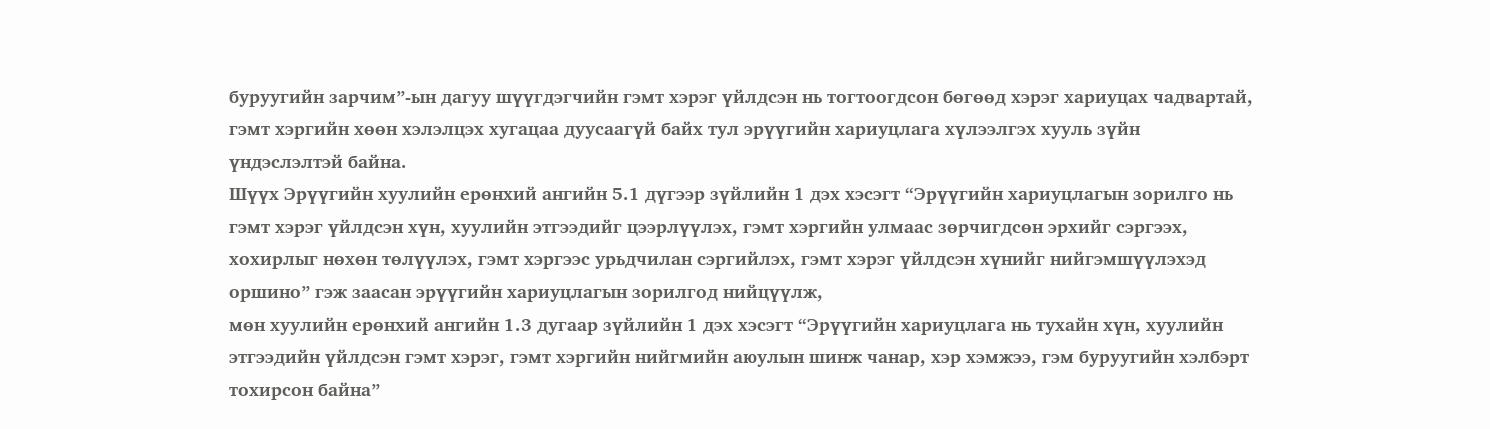буруугийн зарчим”-ын дагуу шүүгдэгчийн гэмт хэрэг үйлдсэн нь тогтоогдсон бөгөөд хэрэг хариуцах чадвартай, гэмт хэргийн хөөн хэлэлцэх хугацаа дуусаагүй байх тул эрүүгийн хариуцлага хүлээлгэх хууль зүйн үндэслэлтэй байна.
Шүүх Эрүүгийн хуулийн ерөнхий ангийн 5.1 дүгээр зүйлийн 1 дэх хэсэгт “Эрүүгийн хариуцлагын зорилго нь гэмт хэрэг үйлдсэн хүн, хуулийн этгээдийг цээрлүүлэх, гэмт хэргийн улмаас зөрчигдсөн эрхийг сэргээх, хохирлыг нөхөн төлүүлэх, гэмт хэргээс урьдчилан сэргийлэх, гэмт хэрэг үйлдсэн хүнийг нийгэмшүүлэхэд оршино” гэж заасан эрүүгийн хариуцлагын зорилгод нийцүүлж,
мөн хуулийн ерөнхий ангийн 1.3 дугаар зүйлийн 1 дэх хэсэгт “Эрүүгийн хариуцлага нь тухайн хүн, хуулийн этгээдийн үйлдсэн гэмт хэрэг, гэмт хэргийн нийгмийн аюулын шинж чанар, хэр хэмжээ, гэм буруугийн хэлбэрт тохирсон байна”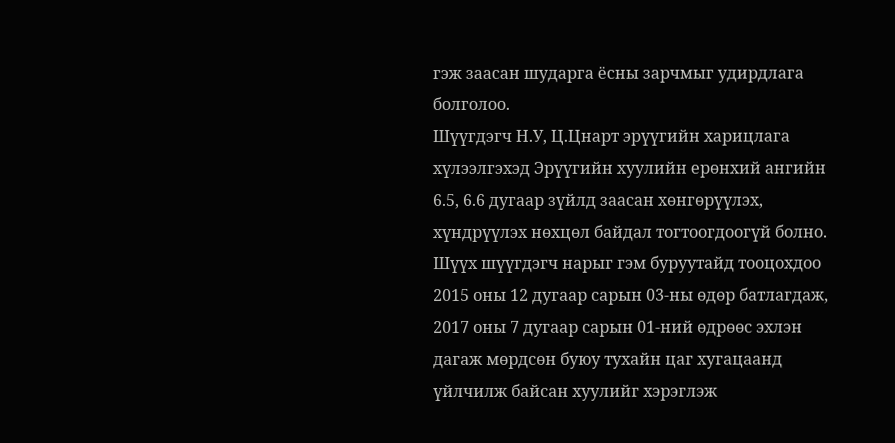гэж заасан шударга ёсны зарчмыг удирдлага болголоо.
Шүүгдэгч Н.У, Ц.Цнарт эрүүгийн харицлага хүлээлгэхэд Эрүүгийн хуулийн ерөнхий ангийн 6.5, 6.6 дугаар зүйлд заасан хөнгөрүүлэх, хүндрүүлэх нөхцөл байдал тогтоогдоогүй болно.
Шүүх шүүгдэгч нарыг гэм буруутайд тооцохдоо 2015 оны 12 дугаар сарын 03-ны өдөр батлагдаж, 2017 оны 7 дугаар сарын 01-ний өдрөөс эхлэн дагаж мөрдсөн буюу тухайн цаг хугацаанд үйлчилж байсан хуулийг хэрэглэж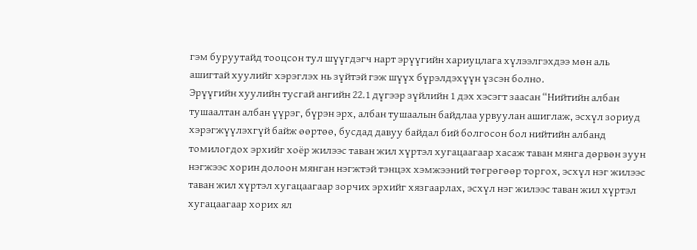гэм буруутайд тооцсон тул шүүгдэгч нарт эрүүгийн хариуцлага хүлээлгэхдээ мөн аль ашигтай хуулийг хэрэглэх нь зүйтэй гэж шүүх бүрэлдэхүүн үзсэн болно.
Эрүүгийн хуулийн тусгай ангийн 22.1 дүгээр зүйлийн 1 дэх хэсэгт заасан “Нийтийн албан тушаалтан албан үүрэг, бүрэн эрх, албан тушаалын байдлаа урвуулан ашиглаж, эсхүл зориуд хэрэгжүүлэхгүй байж өөртөө, бусдад давуу байдал бий болгосон бол нийтийн албанд томилогдох эрхийг хоёр жилээс таван жил хүртэл хугацаагаар хасаж таван мянга дөрвөн зуун нэгжээс хорин долоон мянган нэгжтэй тэнцэх хэмжээний төгрөгөөр торгох, эсхүл нэг жилээс таван жил хүртэл хугацаагаар зорчих эрхийг хязгаарлах, эсхүл нэг жилээс таван жил хүртэл хугацаагаар хорих ял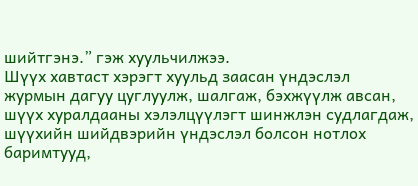шийтгэнэ.” гэж хуульчилжээ.
Шүүх хавтаст хэрэгт хуульд заасан үндэслэл журмын дагуу цуглуулж, шалгаж, бэхжүүлж авсан, шүүх хуралдааны хэлэлцүүлэгт шинжлэн судлагдаж, шүүхийн шийдвэрийн үндэслэл болсон нотлох баримтууд,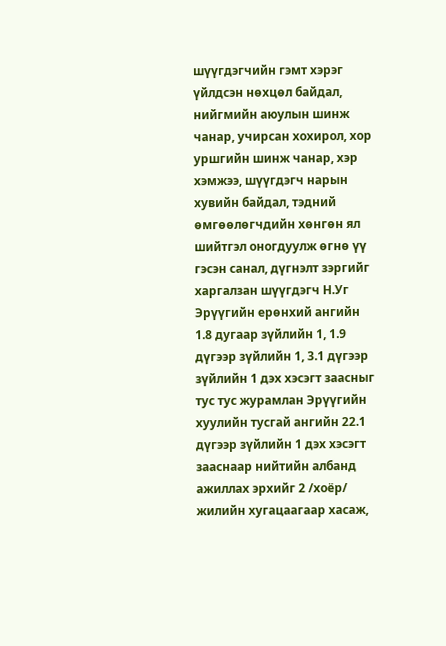шүүгдэгчийн гэмт хэрэг үйлдсэн нөхцөл байдал, нийгмийн аюулын шинж чанар, учирсан хохирол, хор уршгийн шинж чанар, хэр хэмжээ, шүүгдэгч нарын хувийн байдал, тэдний өмгөөлөгчдийн хөнгөн ял шийтгэл оногдуулж өгнө үү гэсэн санал, дүгнэлт зэргийг харгалзан шүүгдэгч Н.Уг Эрүүгийн ерөнхий ангийн 1.8 дугаар зүйлийн 1, 1.9 дүгээр зүйлийн 1, 3.1 дүгээр зүйлийн 1 дэх хэсэгт заасныг тус тус журамлан Эрүүгийн хуулийн тусгай ангийн 22.1 дүгээр зүйлийн 1 дэх хэсэгт зааснаар нийтийн албанд ажиллах эрхийг 2 /хоёр/ жилийн хугацаагаар хасаж,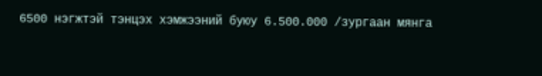6500 нэгжтэй тэнцэх хэмжээний буюу 6.500.000 /зургаан мянга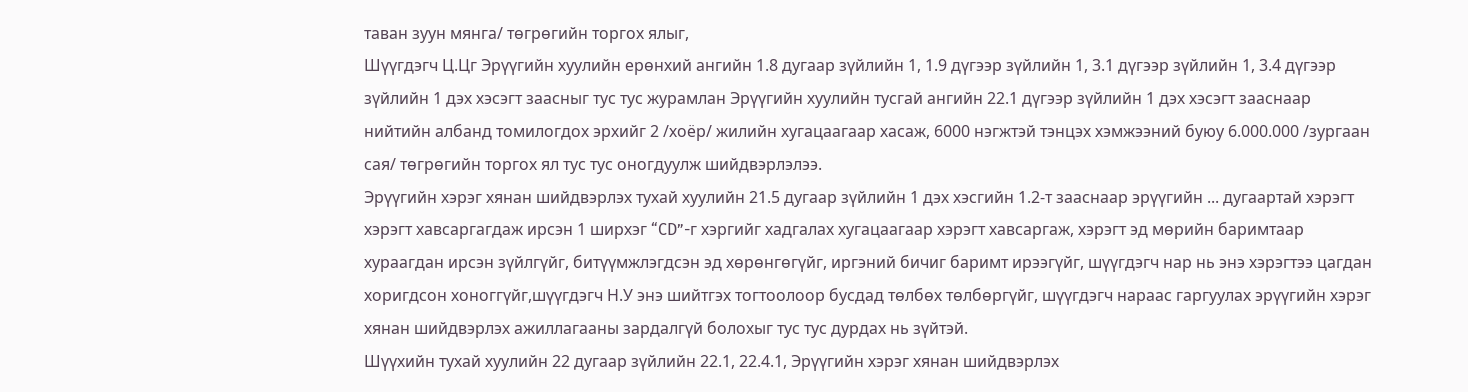таван зуун мянга/ төгрөгийн торгох ялыг,
Шүүгдэгч Ц.Цг Эрүүгийн хуулийн ерөнхий ангийн 1.8 дугаар зүйлийн 1, 1.9 дүгээр зүйлийн 1, 3.1 дүгээр зүйлийн 1, 3.4 дүгээр зүйлийн 1 дэх хэсэгт заасныг тус тус журамлан Эрүүгийн хуулийн тусгай ангийн 22.1 дүгээр зүйлийн 1 дэх хэсэгт зааснаар нийтийн албанд томилогдох эрхийг 2 /хоёр/ жилийн хугацаагаар хасаж, 6000 нэгжтэй тэнцэх хэмжээний буюу 6.000.000 /зургаан сая/ төгрөгийн торгох ял тус тус оногдуулж шийдвэрлэлээ.
Эрүүгийн хэрэг хянан шийдвэрлэх тухай хуулийн 21.5 дугаар зүйлийн 1 дэх хэсгийн 1.2-т зааснаар эрүүгийн ... дугаартай хэрэгт хэрэгт хавсаргагдаж ирсэн 1 ширхэг “CD”-г хэргийг хадгалах хугацаагаар хэрэгт хавсаргаж, хэрэгт эд мөрийн баримтаар хураагдан ирсэн зүйлгүйг, битүүмжлэгдсэн эд хөрөнгөгүйг, иргэний бичиг баримт ирээгүйг, шүүгдэгч нар нь энэ хэрэгтээ цагдан хоригдсон хоноггүйг,шүүгдэгч Н.У энэ шийтгэх тогтоолоор бусдад төлбөх төлбөргүйг, шүүгдэгч нараас гаргуулах эрүүгийн хэрэг хянан шийдвэрлэх ажиллагааны зардалгүй болохыг тус тус дурдах нь зүйтэй.
Шүүхийн тухай хуулийн 22 дугаар зүйлийн 22.1, 22.4.1, Эрүүгийн хэрэг хянан шийдвэрлэх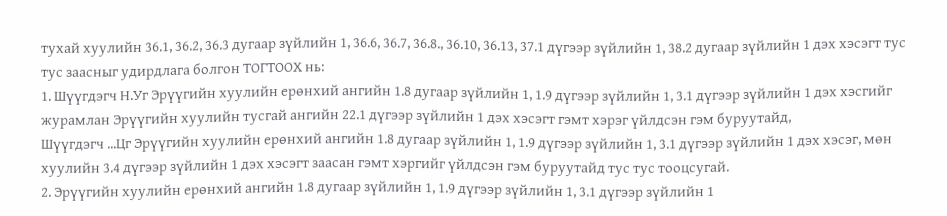тухай хуулийн 36.1, 36.2, 36.3 дугаар зүйлийн 1, 36.6, 36.7, 36.8., 36.10, 36.13, 37.1 дүгээр зүйлийн 1, 38.2 дугаар зүйлийн 1 дэх хэсэгт тус тус заасныг удирдлага болгон ТОГТООХ нь:
1. Шүүгдэгч Н.Уг Эрүүгийн хуулийн ерөнхий ангийн 1.8 дугаар зүйлийн 1, 1.9 дүгээр зүйлийн 1, 3.1 дүгээр зүйлийн 1 дэх хэсгийг журамлан Эрүүгийн хуулийн тусгай ангийн 22.1 дүгээр зүйлийн 1 дэх хэсэгт гэмт хэрэг үйлдсэн гэм буруутайд,
Шүүгдэгч ...Цг Эрүүгийн хуулийн ерөнхий ангийн 1.8 дугаар зүйлийн 1, 1.9 дүгээр зүйлийн 1, 3.1 дүгээр зүйлийн 1 дэх хэсэг, мөн хуулийн 3.4 дүгээр зүйлийн 1 дэх хэсэгт заасан гэмт хэргийг үйлдсэн гэм буруутайд тус тус тооцсугай.
2. Эрүүгийн хуулийн ерөнхий ангийн 1.8 дугаар зүйлийн 1, 1.9 дүгээр зүйлийн 1, 3.1 дүгээр зүйлийн 1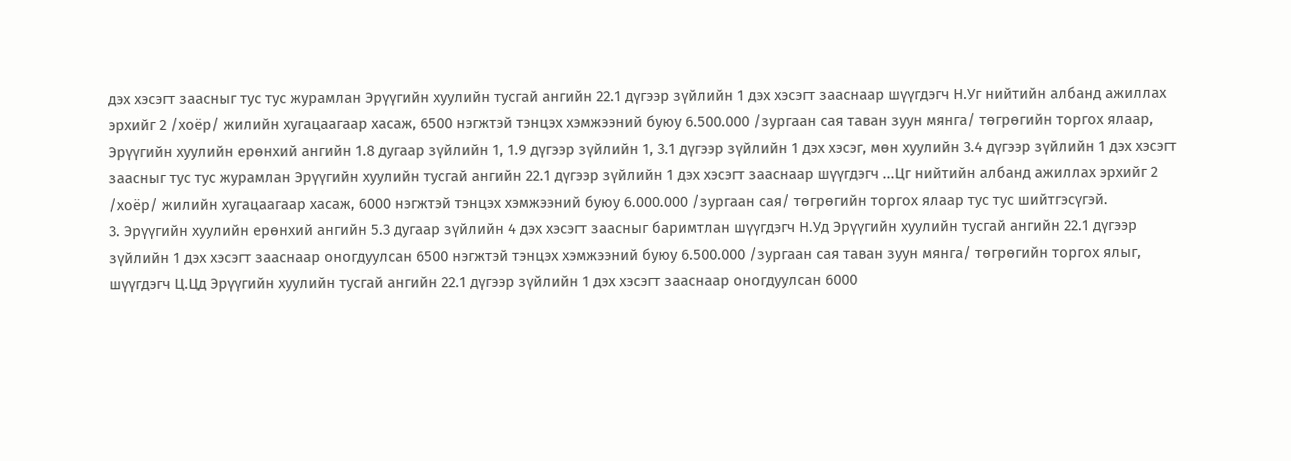дэх хэсэгт заасныг тус тус журамлан Эрүүгийн хуулийн тусгай ангийн 22.1 дүгээр зүйлийн 1 дэх хэсэгт зааснаар шүүгдэгч Н.Уг нийтийн албанд ажиллах эрхийг 2 /хоёр/ жилийн хугацаагаар хасаж, 6500 нэгжтэй тэнцэх хэмжээний буюу 6.500.000 /зургаан сая таван зуун мянга/ төгрөгийн торгох ялаар,
Эрүүгийн хуулийн ерөнхий ангийн 1.8 дугаар зүйлийн 1, 1.9 дүгээр зүйлийн 1, 3.1 дүгээр зүйлийн 1 дэх хэсэг, мөн хуулийн 3.4 дүгээр зүйлийн 1 дэх хэсэгт заасныг тус тус журамлан Эрүүгийн хуулийн тусгай ангийн 22.1 дүгээр зүйлийн 1 дэх хэсэгт зааснаар шүүгдэгч ...Цг нийтийн албанд ажиллах эрхийг 2 /хоёр/ жилийн хугацаагаар хасаж, 6000 нэгжтэй тэнцэх хэмжээний буюу 6.000.000 /зургаан сая/ төгрөгийн торгох ялаар тус тус шийтгэсүгэй.
3. Эрүүгийн хуулийн ерөнхий ангийн 5.3 дугаар зүйлийн 4 дэх хэсэгт заасныг баримтлан шүүгдэгч Н.Уд Эрүүгийн хуулийн тусгай ангийн 22.1 дүгээр зүйлийн 1 дэх хэсэгт зааснаар оногдуулсан 6500 нэгжтэй тэнцэх хэмжээний буюу 6.500.000 /зургаан сая таван зуун мянга/ төгрөгийн торгох ялыг,
шүүгдэгч Ц.Цд Эрүүгийн хуулийн тусгай ангийн 22.1 дүгээр зүйлийн 1 дэх хэсэгт зааснаар оногдуулсан 6000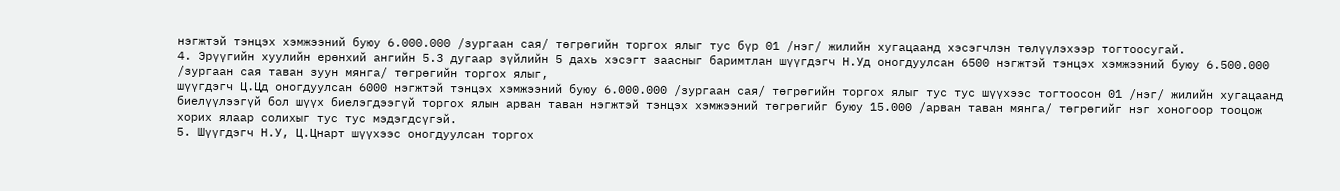нэгжтэй тэнцэх хэмжээний буюу 6.000.000 /зургаан сая/ төгрөгийн торгох ялыг тус бүр 01 /нэг/ жилийн хугацаанд хэсэгчлэн төлүүлэхээр тогтоосугай.
4. Эрүүгийн хуулийн ерөнхий ангийн 5.3 дугаар зүйлийн 5 дахь хэсэгт заасныг баримтлан шүүгдэгч Н.Уд оногдуулсан 6500 нэгжтэй тэнцэх хэмжээний буюу 6.500.000 /зургаан сая таван зуун мянга/ төгрөгийн торгох ялыг,
шүүгдэгч Ц.Цд оногдуулсан 6000 нэгжтэй тэнцэх хэмжээний буюу 6.000.000 /зургаан сая/ төгрөгийн торгох ялыг тус тус шүүхээс тогтоосон 01 /нэг/ жилийн хугацаанд биелүүлээгүй бол шүүх биелэгдээгүй торгох ялын арван таван нэгжтэй тэнцэх хэмжээний төгрөгийг буюу 15.000 /арван таван мянга/ төгрөгийг нэг хоногоор тооцож хорих ялаар солихыг тус тус мэдэгдсүгэй.
5. Шүүгдэгч Н.У, Ц.Цнарт шүүхээс оногдуулсан торгох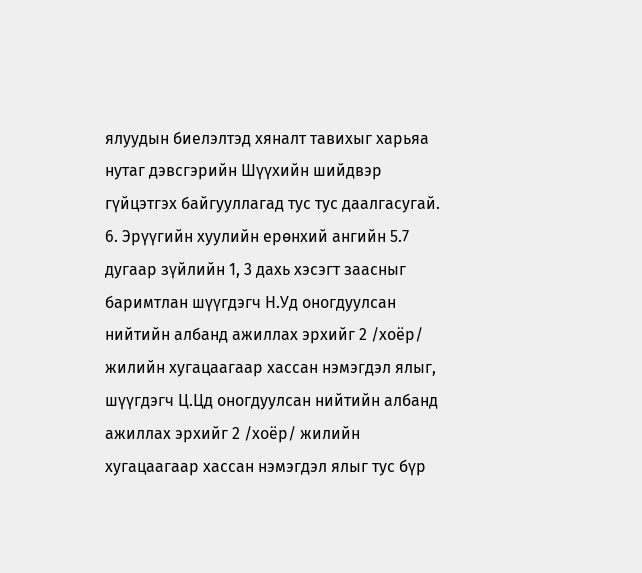ялуудын биелэлтэд хяналт тавихыг харьяа нутаг дэвсгэрийн Шүүхийн шийдвэр гүйцэтгэх байгууллагад тус тус даалгасугай.
6. Эрүүгийн хуулийн ерөнхий ангийн 5.7 дугаар зүйлийн 1, 3 дахь хэсэгт заасныг баримтлан шүүгдэгч Н.Уд оногдуулсан нийтийн албанд ажиллах эрхийг 2 /хоёр/ жилийн хугацаагаар хассан нэмэгдэл ялыг,
шүүгдэгч Ц.Цд оногдуулсан нийтийн албанд ажиллах эрхийг 2 /хоёр/ жилийн хугацаагаар хассан нэмэгдэл ялыг тус бүр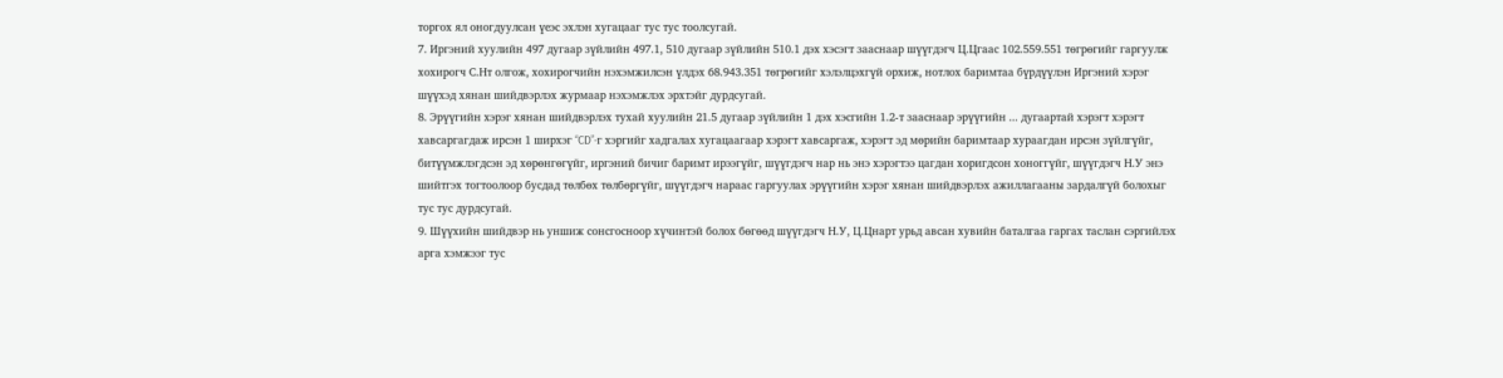торгох ял оногдуулсан үеэс эхлэн хугацааг тус тус тоолсугай.
7. Иргэний хуулийн 497 дугаар зүйлийн 497.1, 510 дугаар зүйлийн 510.1 дэх хэсэгт зааснаар шүүгдэгч Ц.Цгаас 102.559.551 төгрөгийг гаргуулж хохирогч С.Нт олгож, хохирогчийн нэхэмжилсэн үлдэх 68.943.351 төгрөгийг хэлэлцэхгүй орхиж, нотлох баримтаа бүрдүүлэн Иргэний хэрэг шүүхэд хянан шийдвэрлэх журмаар нэхэмжлэх эрхтэйг дурдсугай.
8. Эрүүгийн хэрэг хянан шийдвэрлэх тухай хуулийн 21.5 дугаар зүйлийн 1 дэх хэсгийн 1.2-т зааснаар эрүүгийн ... дугаартай хэрэгт хэрэгт хавсаргагдаж ирсэн 1 ширхэг “CD”-г хэргийг хадгалах хугацаагаар хэрэгт хавсаргаж, хэрэгт эд мөрийн баримтаар хураагдан ирсэн зүйлгүйг, битүүмжлэгдсэн эд хөрөнгөгүйг, иргэний бичиг баримт ирээгүйг, шүүгдэгч нар нь энэ хэрэгтээ цагдан хоригдсон хоноггүйг, шүүгдэгч Н.У энэ шийтгэх тогтоолоор бусдад төлбөх төлбөргүйг, шүүгдэгч нараас гаргуулах эрүүгийн хэрэг хянан шийдвэрлэх ажиллагааны зардалгүй болохыг тус тус дурдсугай.
9. Шүүхийн шийдвэр нь уншиж сонсгосноор хүчинтэй болох бөгөөд шүүгдэгч Н.У, Ц.Цнарт урьд авсан хувийн баталгаа гаргах таслан сэргийлэх арга хэмжээг тус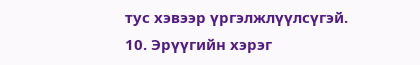тус хэвээр үргэлжлүүлсүгэй.
10. Эрүүгийн хэрэг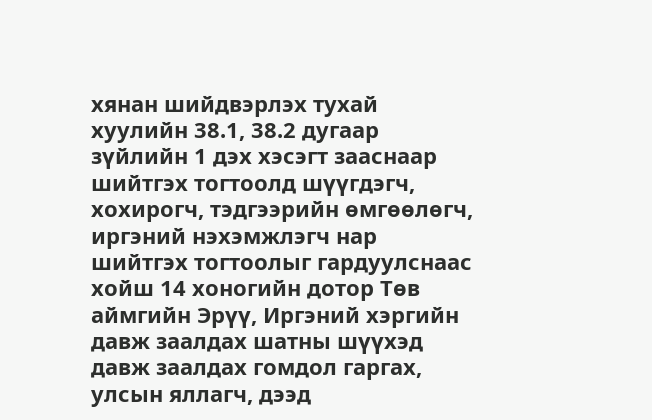хянан шийдвэрлэх тухай хуулийн 38.1, 38.2 дугаар зүйлийн 1 дэх хэсэгт зааснаар шийтгэх тогтоолд шүүгдэгч, хохирогч, тэдгээрийн өмгөөлөгч, иргэний нэхэмжлэгч нар шийтгэх тогтоолыг гардуулснаас хойш 14 хоногийн дотор Төв аймгийн Эрүү, Иргэний хэргийн давж заалдах шатны шүүхэд давж заалдах гомдол гаргах, улсын яллагч, дээд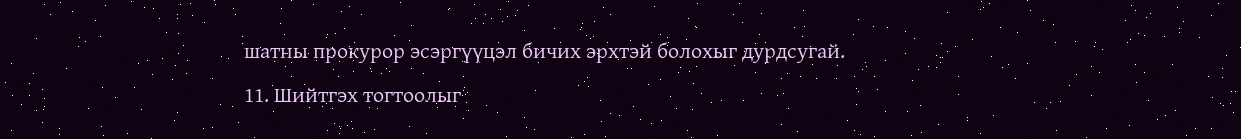шатны прокурор эсэргүүцэл бичих эрхтэй болохыг дурдсугай.
11. Шийтгэх тогтоолыг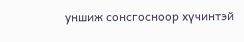уншиж сонсгосноор хүчинтэй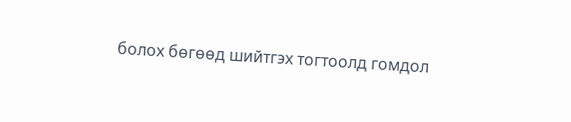болох бөгөөд шийтгэх тогтоолд гомдол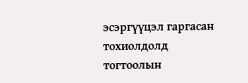эсэргүүцэл гаргасан тохиолдолд тогтоолын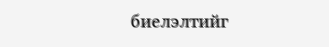биелэлтийг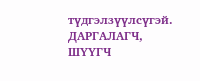түдгэлзүүлсүгэй.
ДАРГАЛАГЧ, ШҮҮГЧ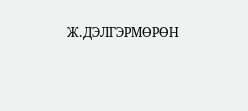Ж.ДЭЛГЭРМӨРӨН